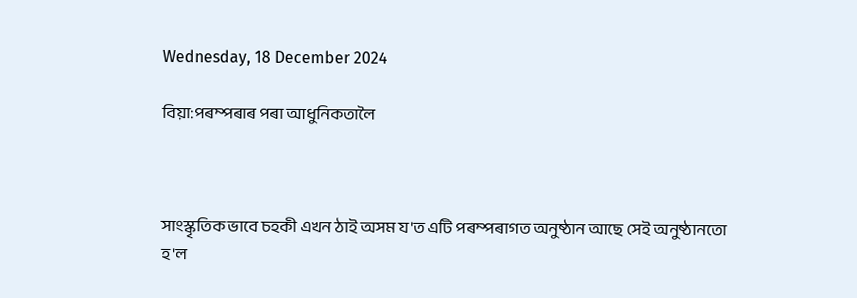Wednesday, 18 December 2024

বিয়া:পৰম্পৰাৰ পৰা আধুনিকতালৈ



সাংস্কৃতিক ভাবে চহকী এখন ঠাই অসম য'ত এটি পৰম্পৰাগত অনুষ্ঠান আছে সেই অনুষ্ঠানতো হ'ল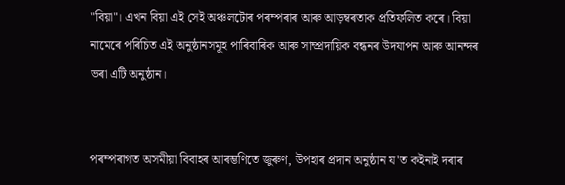"বিয়া"। এখন বিয়া এই সেই অঞ্চলটোৰ পৰম্পৰাৰ আৰু আড়ম্বৰতাক প্রতিফলিত কৰে। বিয়া নামেৰে পৰিচিত এই অনুষ্ঠানসমূহ পাৰিবাৰিক আৰু সাম্প্রদায়িক বন্ধনৰ উদযাপন আৰু আনন্দৰ ভৰা এটি অনুষ্ঠান।


পৰম্পৰাগত অসমীয়া বিবাহৰ আৰম্ভণিতে জুৰুণ, উপহাৰ প্ৰদান অনুষ্ঠান য'ত কইনাই দৰাৰ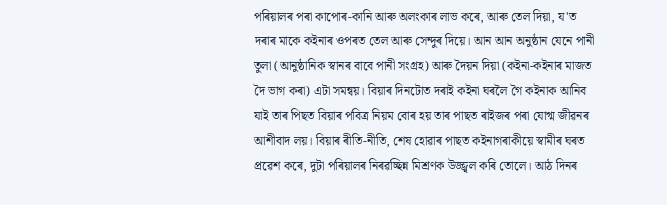পৰিয়ালৰ পৰা কাপোৰ-কানি আৰু অলংকাৰ লাভ কৰে, আৰু তেল দিয়া, য'ত দৰাৰ মাকে কইনাৰ ওপৰত তেল আৰু সেন্দুৰ দিয়ে। আন আন অনুষ্ঠান যেনে পানী তুলা (আনুষ্ঠানিক স্বানৰ বাবে পানী সংগ্রহ) আৰু দৈয়ন দিয়া (কইনা-কইনাৰ মাজত দৈ ভাগ কৰা) এটা সমন্বয়। বিয়াৰ দিনটোত দৰাই কইনা ঘৰলৈ গৈ কইনাক আনিব যাই তাৰ পিছত বিয়াৰ পবিত্র নিয়ম বোৰ হয় তাৰ পাছত ৰাইজৰ পৰা যোগ্ম জীৱনৰ আশীবাদ লয়। বিয়াৰ ৰীতি-নীতি, শেষ হোৱাৰ পাছত কইনাগৰাকীয়ে স্বামীৰ ঘৰত প্ৰৱেশ কৰে, দুটা পৰিয়ালৰ নিৰৱচ্ছিন্ন মিশ্রণক উজ্জ্বল কৰি তোলে। আঠ দিনৰ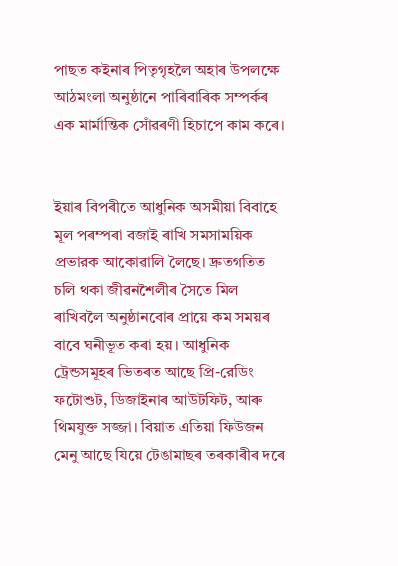পাছত কইনাৰ পিতৃগৃহলৈ অহাৰ উপলক্ষে আঠমংলা অনুষ্ঠানে পাৰিবাৰিক সম্পৰ্কৰ এক মাৰ্মান্তিক সোঁৱৰণী হিচাপে কাম কৰে।


ইয়াৰ বিপৰীতে আধুনিক অসমীয়া বিবাহে মূল পৰম্পৰা বজাই ৰাখি সমসাময়িক প্রভারক আকোৱালি লৈছে। দ্রুতগতিত চলি থকা জীৱনশৈলীৰ সৈতে মিল ৰাখিবলৈ অনুষ্ঠানবোৰ প্ৰায়ে কম সময়ৰ বাবে ঘনীভূত কৰা হয়। আধুনিক ট্রেন্ডসমূহৰ ভিতৰত আছে প্রি-রেডিং ফটোশুট, ডিজাইনাৰ আউটফিট, আৰু থিমযুক্ত সজ্জা। বিয়াত এতিয়া ফিউজন মেনু আছে যিয়ে টেঙামাছৰ তৰকাৰীৰ দৰে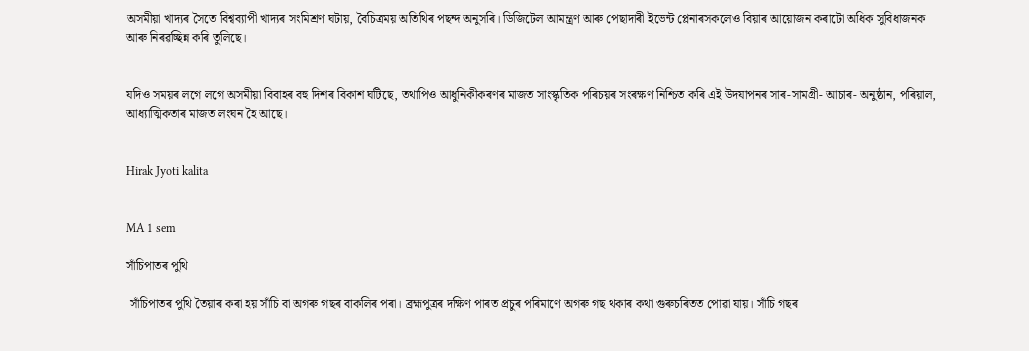অসমীয়া খাদ্যৰ সৈতে বিশ্বব্যাপী খাদ্যৰ সংমিশ্রণ ঘটায়, বৈচিত্রময় অতিথিৰ পছন্দ অনুসৰি। ডিজিটেল আমন্ত্ৰণ আৰু পেছাদাৰী ইভেন্ট প্লেনাৰসকলেও বিয়াৰ আয়োজন কৰাটো অধিক সুবিধাজনক আৰু নিৰৱচ্ছিন্ন কৰি তুলিছে।


যদিও সময়ৰ লগে লগে অসমীয়া বিবাহৰ বহু দিশৰ বিকাশ ঘটিছে, তথাপিও আধুনিকীকৰণৰ মাজত সাংস্কৃতিক পৰিচয়ৰ সংৰক্ষণ নিশ্চিত কৰি এই উদযাপনৰ সাৰ-সামগ্রী- আচাৰ- অনুষ্ঠান, পৰিয়াল, আধ্যাত্মিকতাৰ মাজত লংঘন হৈ আছে।


Hirak Jyoti kalita


MA 1 sem

সাঁচিপাতৰ পুথি

 সাঁচিপাতৰ পুথি তৈয়াৰ কৰা হয় সাঁচি বা অগৰু গছৰ বাকলিৰ পৰা। ব্ৰহ্মপুত্ৰৰ দক্ষিণ পাৰত প্রচুৰ পৰিমাণে অগৰু গছ থকাৰ কথা গুৰুচৰিতত পোৱা যায়। সাঁচি গছৰ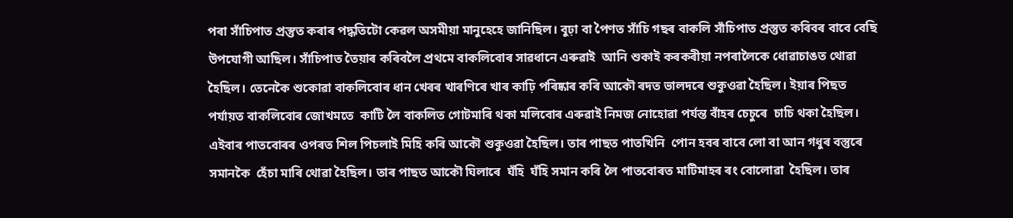পৰা সাঁচিপাত প্রস্তুত কৰাৰ পদ্ধতিটো কেৱল অসমীয়া মানুহেহে জানিছিল। বুঢ়া বা পৈণত সাঁচি গছৰ বাকলি সাঁচিপাত প্রস্তুত কৰিবৰ বাবে বেছি উপযোগী আছিল। সাঁচিপাত তৈয়াৰ কৰিবলৈ প্রথমে বাকলিবোৰ সাৱধানে এৰুৱাই  আনি শুকাই কৰকৰীয়া নপৰালৈকে ধোৱাচাঙত থোৱা হৈছিল। তেনেকৈ শুকোৱা বাকলিবোৰ ধান খেৰৰ খাৰণিৰে খাৰ কাঢ়ি পৰিষ্কাৰ কৰি আকৌ ৰদত ভালদৰে শুকুওৱা হৈছিল। ইয়াৰ পিছত পৰ্যায়ত বাকলিবোৰ জোখমতে  কাটি লৈ বাকলিত গোটমাৰি থকা মলিবোৰ এৰুৱাই নিমজ নোহোৱা পৰ্যন্ত বাঁহৰ চেচুৰে  চাচি থকা হৈছিল। এইবাৰ পাতবোৰৰ ওপৰত শিল পিচলাই মিহি কৰি আকৌ শুকুওৱা হৈছিল। তাৰ পাছত পাতখিনি  পোন হবৰ বাবে লো বা আন গধুৰ বস্তুৰে সমানকৈ  হেঁচা মাৰি থোৱা হৈছিল। তাৰ পাছত আকৌ ঘিলাৰে  ঘঁহি  ঘঁহি সমান কৰি লৈ পাতবোৰত মাটিমাহৰ ৰং বোলোৱা  হৈছিল। তাৰ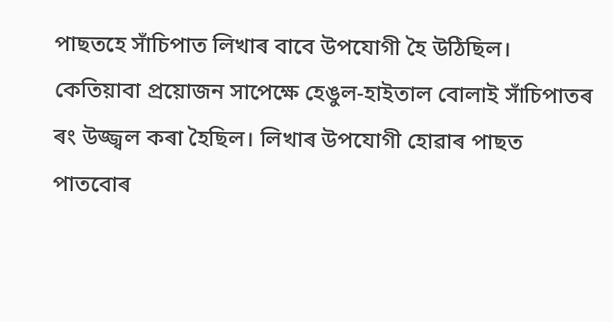পাছতহে সাঁচিপাত লিখাৰ বাবে উপযোগী হৈ উঠিছিল। কেতিয়াবা প্ৰয়োজন সাপেক্ষে হেঙুল-হাইতাল বোলাই সাঁচিপাতৰ ৰং উজ্জ্বল কৰা হৈছিল। লিখাৰ উপযোগী হোৱাৰ পাছত পাতবোৰ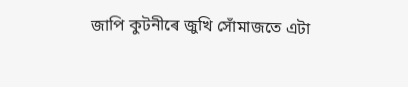জাপি কুটনীৰে জুখি সোঁমাজতে এটা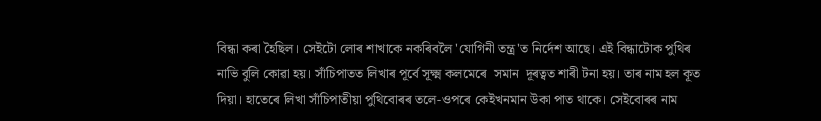বিন্ধা কৰা হৈছিল। সেইটো লোৰ শাখাকে নকৰিবলৈ 'যোগিনী তন্ত্ৰ'ত নিৰ্দেশ আছে। এই বিন্ধাটোক পুথিৰ নাভি বুলি কোৱা হয়। সাঁচিপাতত লিখাৰ পূর্বে সূক্ষ্ম কলমেৰে  সমান  দূৰত্বত শাৰী টনা হয়। তাৰ নাম হল কূত দিয়া। হাতেৰে লিখা সাঁচিপাতীয়া পুথিবোৰৰ তলে-ওপৰে কেইখনমান উকা পাত থাকে। সেইবোৰৰ নাম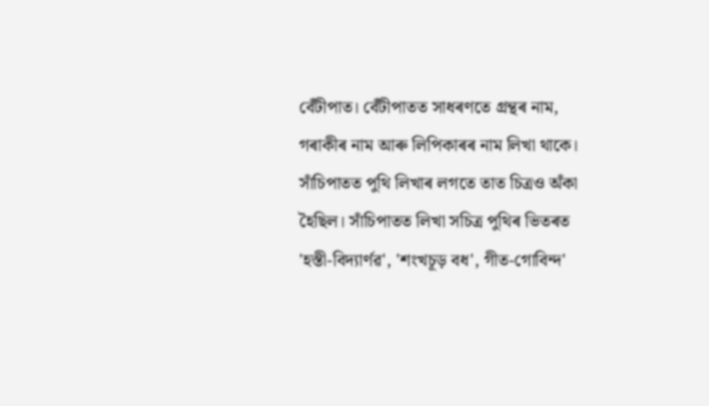বেঁটীপাত। বেঁটীপাতত সাধৰণতে গ্রন্থৰ নাম, গৰাকীৰ নাম আৰু লিপিকাৰৰ নাম লিখা থাকে। সাঁচিপাতত পুথি লিখাৰ লগতে তাত চিত্রও অঁকা হৈছিল। সাঁচিপাতত লিখা সচিত্র পুথিৰ ভিতৰত 'হস্তী-বিদ্যাৰ্ণৱ', 'শংখচূড় বধ', গীত-গোবিন্দ'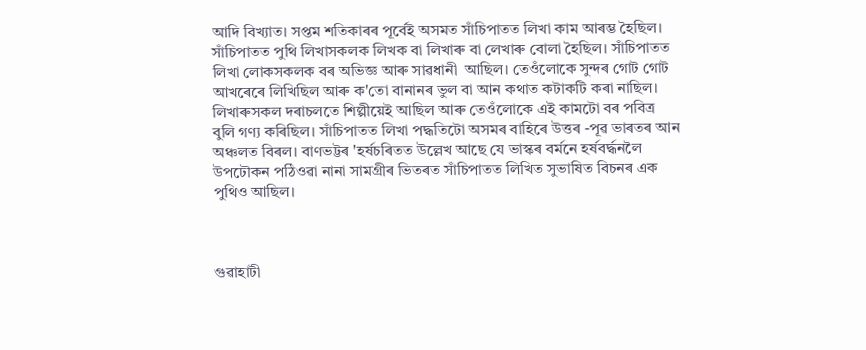আদি বিখ্যাত। সপ্তম শতিকাৰৰ পূর্বেই অসমত সাঁচিপাতত লিখা কাম আৰম্ভ হৈছিল। সাঁচিপাতত পুথি লিখাসকলক লিখক বা লিখাৰু বা লেখাৰু বোলা হৈছিল। সাঁচিপাতত লিখা লোকসকলক বৰ অভিজ্ঞ আৰু সাৱধানী  আছিল। তেওঁলোকে সুন্দৰ গোট গোট আখৰেৰে লিখিছিল আৰু ক'তো বানানৰ ভুল বা আন কথাত কটাকটি কৰা নাছিল। লিখাৰুসকল দৰাচলতে শিল্পীয়েই আছিল আৰু তেওঁলোকে এই কামটো বৰ পবিত্র বুলি গণ্য কৰিছিল। সাঁচিপাতত লিখা পদ্ধতিটো অসমৰ বাহিৰে উত্তৰ -পূৱ ভাৰতৰ আন অঞ্চলত বিৰল। বাণভট্টৰ 'হৰ্ষচৰিতত উল্লেখ আছে যে ভাস্কৰ বৰ্মনে হৰ্ষবৰ্দ্ধনলৈ উপঢৌকন পঠিওৱা নানা সামগ্রীৰ ভিতৰত সাঁচিপাতত লিখিত সুভাষিত বিচনৰ এক পুথিও আছিল।



গুৱাহাটী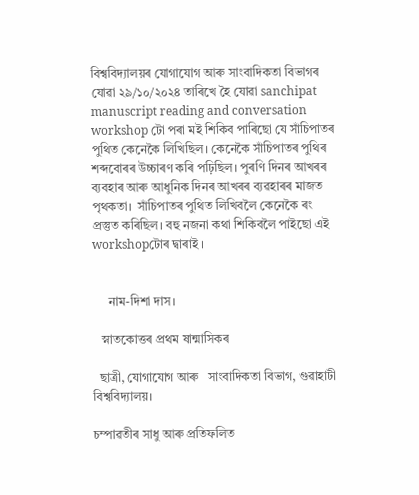বিশ্ববিদ্যালয়ৰ যোগাযোগ আৰু সাংবাদিকতা বিভাগৰ যোৱা ২৯/১০/২০২৪ তাৰিখে হৈ যোৱা sanchipat manuscript reading and conversation workshop টো পৰা মই শিকিব পাৰিছো যে সাঁচিপাতৰ পুথিত কেনেকৈ লিখিছিল। কেনেকৈ সাঁচিপাতৰ পুথিৰ শব্দবোৰৰ উচ্চাৰণ কৰি পঢ়িছিল। পুৰণি দিনৰ আখৰৰ ব্যবহাৰ আৰু আধুনিক দিনৰ আখৰৰ ব্যৱহাৰৰ মাজত পৃথকতা।  সাঁচিপাতৰ পুথিত লিখিবলৈ কেনেকৈ ৰং প্রস্তুত কৰিছিল। বহু নজনা কথা শিকিবলৈ পাইছো এই workshopটোৰ দ্বাৰাই ।


     নাম-দিশা দাস।

   স্নাতকোত্তৰ প্ৰথম ষান্মাসিকৰ

  ছাত্ৰী, যোগাযোগ আৰু   সাংবাদিকতা বিভাগ, গুৱাহাটী বিশ্ববিদ্যালয়।

চম্পাৱতীৰ সাধু আৰু প্ৰতিফলিত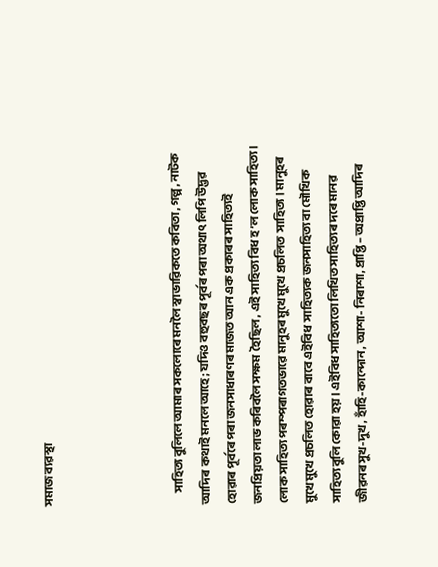সমাজ ব্যৱস্থা




      সাহিত্য বুলিলে আমাৰ সকলোৰে মনলৈ স্বাভাৱিকতে কবিতা , গল্প , নাটক আদিৰ  কথাই মনলে আহে ; যদিও বহুবছৰ পূৰ্বৰ পৰা অথাৎ লিপি উদ্ভৱ হোৱাৰ পূৰ্বৰে পৰা জনসাধাৰণৰ মাজত আন এক প্ৰকাৰৰ সাহিত্যই জনপ্ৰিয়তা লাভ কৰিবলৈ সক্ষম  হৈছিল , এই সাহিত্য বিধ হ’ল লোক সাহিত্য । লোক সাহিত্য পৰম্পৰাগতভাৱে মানুহৰ মুখে মুখে প্ৰচলিত  সাহিত্য । মানুহৰ  মুখে মুখে প্ৰচলিত হোৱাৰ বাবে এইবিধ  সাহিত্যক জনসাহিত্য বা মৌখিক সাহিত্য বুলি কোৱা হয় । এইবিধ সাহিত্যতো লিখিত সাহিত্যৰ দৰে মানৱ জীৱনৰ সুখ-দুখ , হাঁহি-কান্দোন , আশা- নিৰাশা, প্ৰাপ্তি – অপ্ৰাপ্তি আদিৰ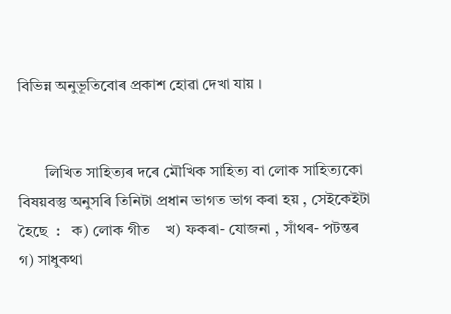বিভিন্ন অনুভূতিবোৰ প্ৰকাশ হোৱা দেখা যায় ।


       লিখিত সাহিত্যৰ দৰে মৌখিক সাহিত্য বা লোক সাহিত্যকো বিষয়বস্তু অনুসৰি তিনিটা প্ৰধান ভাগত ভাগ কৰা হয় , সেইকেইটা হৈছে  :   ক) লোক গীত    খ) ফকৰা- যোজনা , সাঁথৰ- পটন্তৰ      গ) সাধুকথা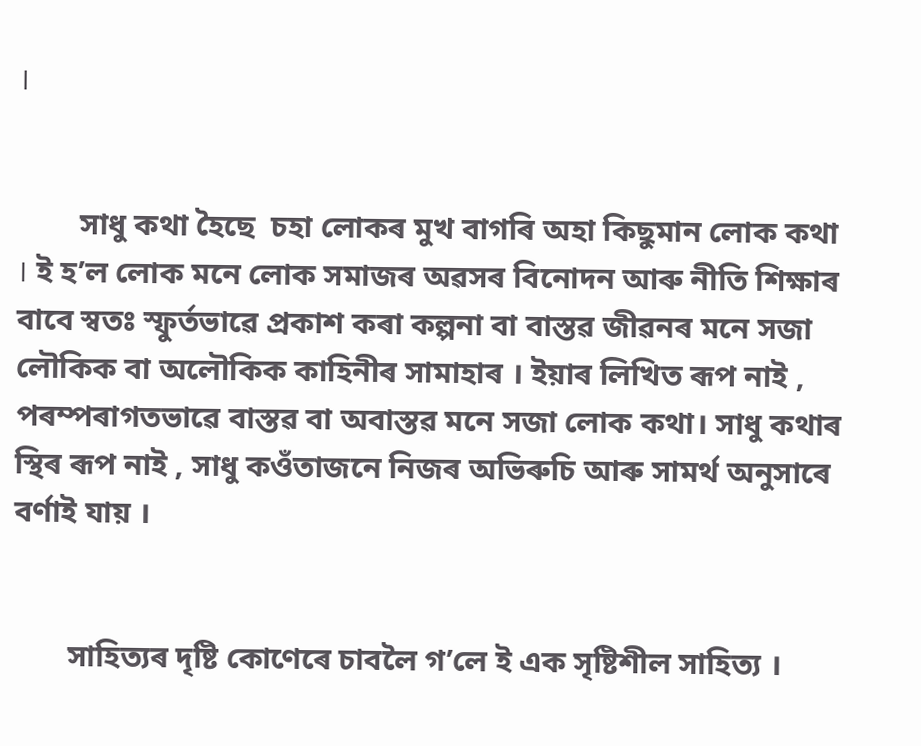।


        সাধু কথা হৈছে  চহা লোকৰ মুখ বাগৰি অহা কিছুমান লোক কথা । ই হ’ল লোক মনে লোক সমাজৰ অৱসৰ বিনোদন আৰু নীতি শিক্ষাৰ বাবে স্বতঃ স্ফুৰ্তভাৱে প্ৰকাশ কৰা কল্পনা বা বাস্তৱ জীৱনৰ মনে সজা লৌকিক বা অলৌকিক কাহিনীৰ সামাহাৰ । ইয়াৰ লিখিত ৰূপ নাই , পৰম্পৰাগতভাৱে বাস্তৱ বা অবাস্তৱ মনে সজা লোক কথা। সাধু কথাৰ স্থিৰ ৰূপ নাই , সাধু কওঁতাজনে নিজৰ অভিৰুচি আৰু সামৰ্থ অনুসাৰে বৰ্ণাই যায় ।


       সাহিত্যৰ দৃষ্টি কোণেৰে চাবলৈ গ’লে ই এক সৃষ্টিশীল সাহিত্য ।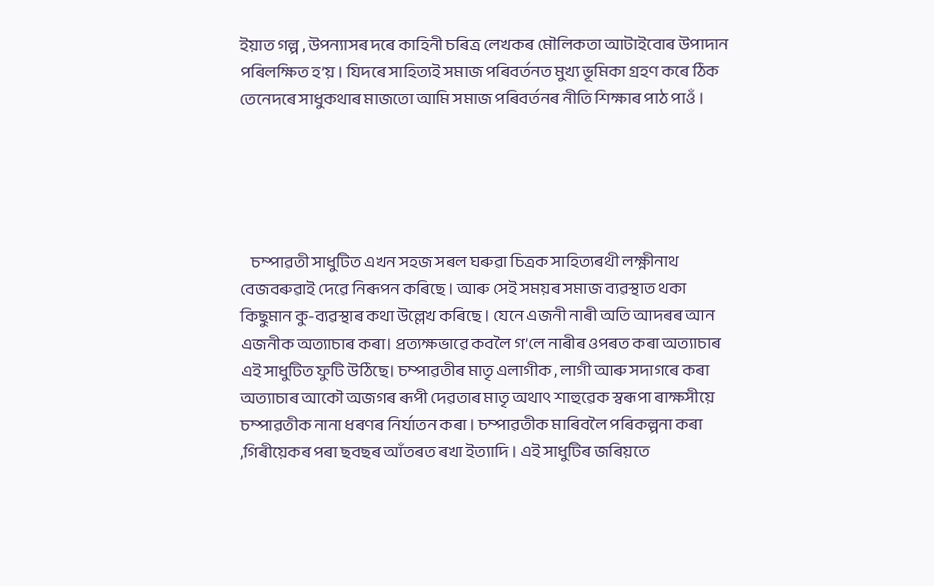ইয়াত গল্প , উপন্যাসৰ দৰে কাহিনী চৰিত্ৰ লেখকৰ মৌলিকতা আটাইবোৰ উপাদান পৰিলক্ষিত হ’য় । যিদৰে সাহিত্যই সমাজ পৰিবৰ্তনত মুখ্য ভূমিকা গ্ৰহণ কৰে ঠিক তেনেদৰে সাধুকথাৰ মাজতো আমি সমাজ পৰিবৰ্তনৰ নীতি শিক্ষাৰ পাঠ পাওঁ ।





    চম্পাৱতী সাধুটিত এখন সহজ সৰল ঘৰুৱা চিত্ৰক সাহিত্যৰথী লক্ষ্ণীনাথ বেজবৰুৱাই দেৱে নিৰূপন কৰিছে । আৰু সেই সময়ৰ সমাজ ব্যৱস্থাত থকা কিছুমান কু-ব্যৱস্থাৰ কথা উল্লেখ কৰিছে । যেনে এজনী নাৰী অতি আদৰৰ আন এজনীক অত্যাচাৰ কৰা। প্ৰত্যক্ষভাৱে কবলৈ গ’লে নাৰীৰ ওপৰত কৰা অত্যাচাৰ এই সাধুটিত ফুটি উঠিছে। চম্পাৱতীৰ মাতৃ এলাগীক , লাগী আৰু সদাগৰে কৰা অত্যাচাৰ আকৌ অজগৰ ৰূপী দেৱতাৰ মাতৃ অথাৎ শাহুৱেক স্বৰূপা ৰাক্ষসীয়ে চম্পাৱতীক নানা ধৰণৰ নিৰ্যাতন কৰা । চম্পাৱতীক মাৰিবলৈ পৰিকল্পনা কৰা ,গিৰীয়েকৰ পৰা ছবছৰ আঁতৰত ৰখা ইত্যাদি । এই সাধুটিৰ জৰিয়তে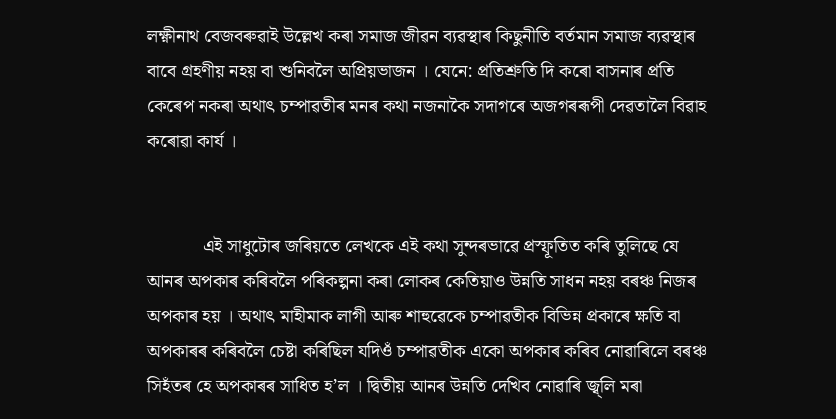লক্ষ্ণীনাথ বেজবৰুৱাই উল্লেখ কৰা সমাজ জীৱন ব্যৱস্থাৰ কিছুনীতি বৰ্তমান সমাজ ব্যৱস্থাৰ বাবে গ্ৰহণীয় নহয় বা শুনিবলৈ অপ্ৰিয়ভাজন । যেনে: প্ৰতিশ্ৰুতি দি কৰো বাসনাৰ প্ৰতি কেৰেপ নকৰা অথাৎ চম্পাৱতীৰ মনৰ কথা নজনাকৈ সদাগৰে অজগৰৰূপী দেৱতালৈ বিৱাহ কৰোৱা কাৰ্য ।


            এই সাধুটোৰ জৰিয়তে লেখকে এই কথা সুন্দৰভাৱে প্ৰস্ফূতিত কৰি তুলিছে যে আনৰ অপকাৰ কৰিবলৈ পৰিকল্পনা কৰা লোকৰ কেতিয়াও উন্নতি সাধন নহয় বৰঞ্চ নিজৰ অপকাৰ হয় । অথাৎ মাহীমাক লাগী আৰু শাহুৱেকে চম্পাৱতীক বিভিন্ন প্ৰকাৰে ক্ষতি বা অপকাৰৰ কৰিবলৈ চেষ্টা কৰিছিল যদিওঁ চম্পাৱতীক একো অপকাৰ কৰিব নোৱাৰিলে বৰঞ্চ সিহঁতৰ হে অপকাৰৰ সাধিত হ’ল । দ্বিতীয় আনৰ উন্নতি দেখিব নোৱাৰি জ্ব্লি মৰা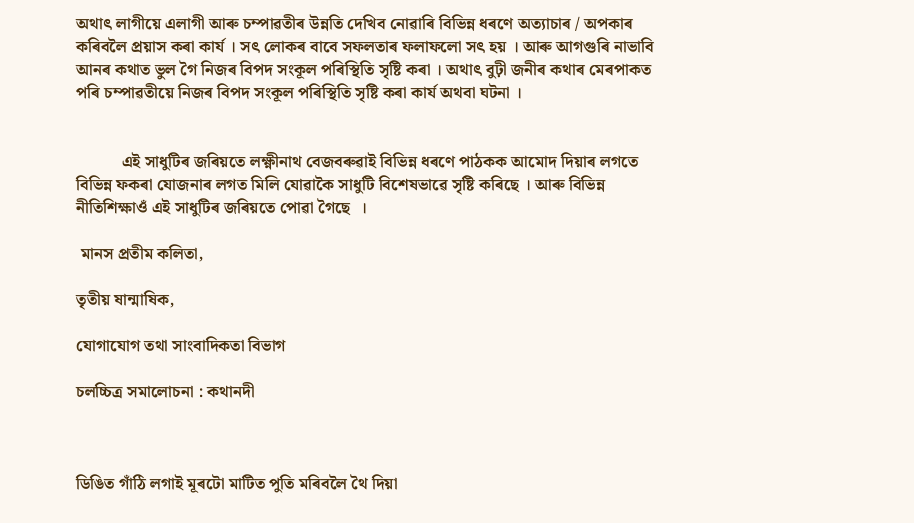অথাৎ লাগীয়ে এলাগী আৰু চম্পাৱতীৰ উন্নতি দেখিব নোৱাৰি বিভিন্ন ধৰণে অত্যাচাৰ / অপকাৰ কৰিবলৈ প্ৰয়াস কৰা কাৰ্য । সৎ লোকৰ বাবে সফলতাৰ ফলাফলো সৎ হয় । আৰু আগগুৰি নাভাবি আনৰ কথাত ভুল গৈ নিজৰ বিপদ সংকূল পৰিস্থিতি সৃষ্টি কৰা । অথাৎ বুঢ়ী জনীৰ কথাৰ মেৰপাকত পৰি চম্পাৱতীয়ে নিজৰ বিপদ সংকূল পৰিস্থিতি সৃষ্টি কৰা কাৰ্য অথবা ঘটনা ।


           এই সাধুটিৰ জৰিয়তে লক্ষ্ণীনাথ বেজবৰুৱাই বিভিন্ন ধৰণে পাঠকক আমোদ দিয়াৰ লগতে বিভিন্ন ফকৰা যোজনাৰ লগত মিলি যোৱাকৈ সাধুটি বিশেষভাৱে সৃষ্টি কৰিছে । আৰু বিভিন্ন নীতিশিক্ষাওঁ এই সাধুটিৰ জৰিয়তে পোৱা গৈছে  ।

 মানস প্ৰতীম কলিতা,

তৃতীয় ষান্মাষিক,

যোগাযোগ তথা সাংবাদিকতা বিভাগ

চলচ্চিত্র সমালোচনা : কথানদী



ডিঙিত গাঁঠি লগাই মূৰটো মাটিত পুতি মৰিবলৈ থৈ দিয়া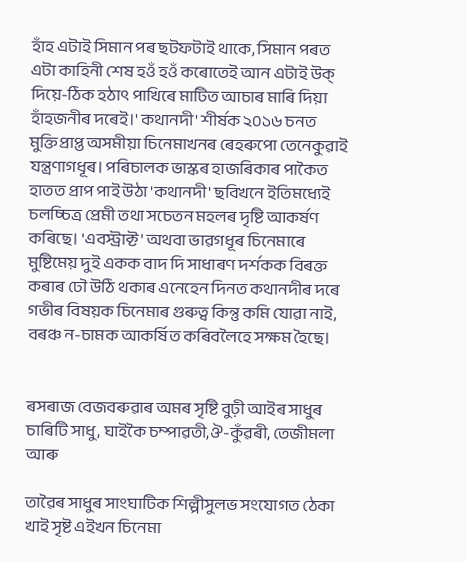হাঁহ এটাই সিমান পৰ ছটফটাই থাকে, সিমান পৰত এটা কাহিনী শেষ হওঁ হওঁ কৰোতেই আন এটাই উক্ দিয়ে-ঠিক হঠাৎ পাখিৰে মাটিত আচাৰ মাৰি দিয়া হাঁহজনীৰ দৰেই।' কথানদী' শীর্ষক ২০১৬ চনত মুক্তিপ্রাপ্ত অসমীয়া চিনেমাখনৰ ৰেহৰুপো তেনেকুৱাই যন্ত্রণাগধূৰ। পৰিচালক ভাস্কৰ হাজৰিকাৰ পাকৈত হাতত প্রাপ পাই উঠা 'কথানদী' ছবিখনে ইতিমধ্যেই চলচ্চিত্র প্রেমী তথা সচেতন মহলৰ দৃষ্টি আকর্ষণ কৰিছে। 'এবস্ট্রাক্ট' অথবা ভাৱগধূৰ চিনেমাৰে মুষ্টিমেয় দুই একক বাদ দি সাধাৰণ দর্শকক বিৰক্ত কৰাৰ ঢৌ উঠি থকাৰ এনেহেন দিনত কথানদীৰ দৰে গভীৰ বিষয়ক চিনেমাৰ গুৰুত্ব কিন্তু কমি যোৱা নাই, বৰঞ্চ ন-চামক আকর্ষিত কৰিবলৈহে সক্ষম হৈছে।


ৰসৰাজ বেজবৰুৱাৰ অমৰ সৃষ্টি বুঢ়ী আইৰ সাধুৰ চাৰিটি সাধু, ঘাইকৈ চম্পাৱতী,ঔ-কুঁৱৰী, তেজীমলা আৰু

তাৱৈৰ সাধুৰ সাংঘাটিক শিল্পীসুলভ সংযোগত ঠেকা খাই সৃষ্ট এইখন চিনেমা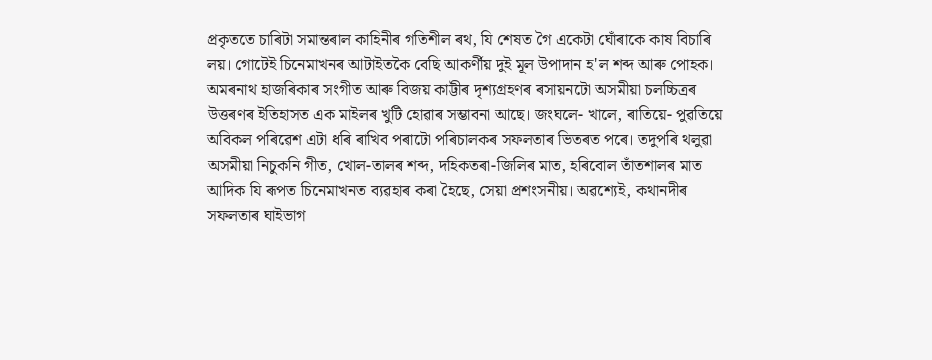প্রকৃততে চাৰিটা সমান্তৰাল কাহিনীৰ গতিশীল ৰথ, যি শেষত গৈ একেটা ঘোঁৰাকে কাষ বিচাৰি লয়। গোটেই চিনেমাখনৰ আটাইতকৈ বেছি আকৰ্ণীয় দুই মূল উপাদান হ'ল শব্দ আৰু পোহক। অমৰনাথ হাজৰিকাৰ সংগীত আৰু বিজয় কাট্টীৰ দৃশ্যগ্রহণৰ ৰসায়নটো অসমীয়া চলচ্চিত্রৰ উত্তৰণৰ ইতিহাসত এক মাইলৰ খুটি হোৱাৰ সম্ভাবনা আছে। জংঘলে- খালে, ৰাতিয়ে- পুৱতিয়ে অবিকল পৰিৱেশ এটা ধৰি ৰাখিব পৰাটো পৰিচালকৰ সফলতাৰ ভিতৰত পৰে। তদুপৰি থলুৱা অসমীয়া নিচুকনি গীত, খোল-তালৰ শব্দ, দহিকতৰা-জিলিৰ মাত, হৰিবোল তাঁতশালৰ মাত আদিক যি ৰূপত চিনেমাখনত ব্যৱহাৰ কৰা হৈছে, সেয়া প্রশংসনীয়। অৱশ্যেই, কথানদীৰ সফলতাৰ ঘাইভাগ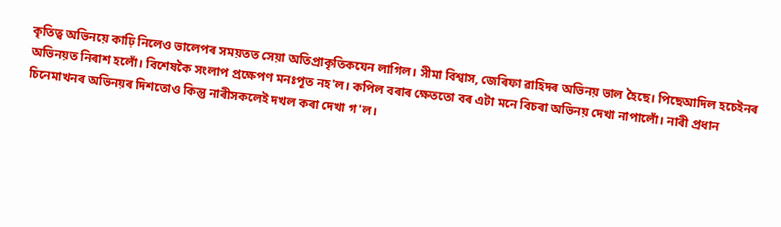কৃতিত্ব অভিনয়ে কাঢ়ি নিলেও ভালেপৰ সময়তত সেয়া অতিপ্রাকৃতিকযেন লাগিল। সীমা বিশ্বাস, জেৰিফা ৱাহিদৰ অভিনয় ভাল হৈছে। পিছেআদিল হচেইনৰ অভিনয়ত নিৰাশ হলোঁ। বিশেষকৈ সংলাপ প্রক্ষেপণ মনঃপূত নহ'ল। কপিল বৰাৰ ক্ষেততো বৰ এটা মনে বিচৰা অভিনয় দেখা নাপালোঁ। নাৰী প্রধান চিনেমাখনৰ অভিনয়ৰ দিশতোও কিন্তু নাৰীসকলেই দখল কৰা দেখা গ'ল।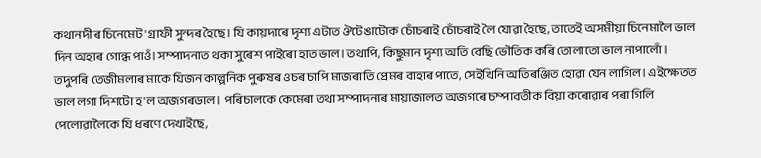কথানদীৰ চিনেমেট'গ্রাফী সুন্দৰ হৈছে। যি কায়দাৰে দৃশ্য এটাত ঔটেঙাটোক চোঁচৰাই চোঁচৰাই লৈ যোৱা হৈছে, তাতেই অসমীয়া চিনেমালৈ ভাল দিন অহাৰ গোন্ধ পাওঁ। সম্পাদনাত থকা সুৰেশ পাইৰো হাত ভাল। তথাপি, কিছুমান দৃশ্য অতি বেছি ভৌতিক কৰি তোলাতো ভাল নাপালোঁ। তদুপৰি তেজীমলাৰ মাকে যিজন কাল্পনিক পুৰুষৰ ওচৰ চাপি মাজৰাতি প্রেমৰ বাহাৰ পাতে, সেইখিনি অতিৰঞ্জিত হোৱা যেন লাগিল। এইক্ষেতত ভাল লগা দিশটো হ'ল অজগৰডাল।  পৰিচালকে কেমেৰা তথা সম্পাদনাৰ মায়াজালত অজগৰে চম্পাবতীক বিয়া কৰোৱাৰ পৰা গিলি পেলোৱালৈকে যি ধৰণে দেখাইছে,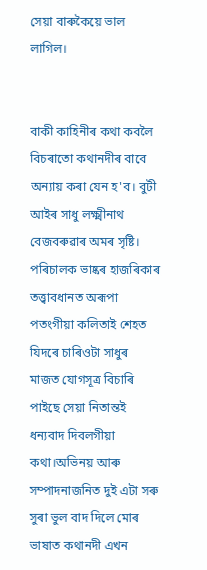সেয়া বাৰুকৈয়ে ভাল লাগিল।


বাকী কাহিনীৰ কথা কবলৈ বিচৰাতো কথানদীৰ বাবে অন্যায় কৰা যেন হ'ব। বুটী আইৰ সাধু লক্ষ্মীনাথ বেজবৰুৱাৰ অমৰ সৃষ্টি। পৰিচালক ভাষ্কৰ হাজৰিকাৰ তত্ত্বাবধানত অৰূপা পতংগীয়া কলিতাই শেহত যিদৰে চাৰিওটা সাধুৰ মাজত যোগসূত্র বিচাৰি পাইছে সেয়া নিতান্তই ধন্যবাদ দিবলগীয়া কথা।অভিনয় আৰু সম্পাদনাজনিত দুই এটা সৰু সুৰা ভুল বাদ দিলে মোৰ ভাষাত কথানদী এখন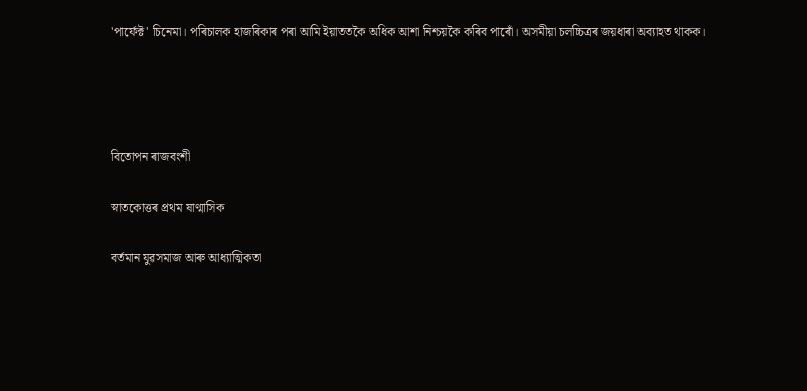'পার্ফেক্ট' চিনেমা। পৰিচালক হাজৰিকাৰ পৰা আমি ইয়াততকৈ অধিক আশা নিশ্চয়কৈ কৰিব পাৰোঁ। অসমীয়া চলচ্চিত্রৰ জয়ধাৰা অব্যাহত থাকক।




বিতোপন ৰাজবংশী

স্নাতকোত্তৰ প্ৰথম ষাণ্মাসিক

বর্তমান যুৱসমাজ আৰু আধ্যাত্মিকতা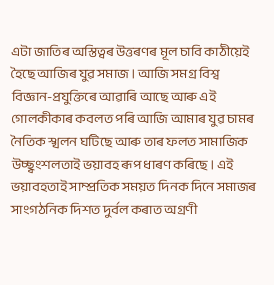এটা জাতিৰ অস্তিত্বৰ উত্তৰণৰ মূল চাবি কাঠীয়েই হৈছে আজিৰ যুৱ সমাজ। আজি সমগ্র বিশ্ব বিজ্ঞান-প্রযুক্তিৰে আৱাৰি আছে আৰু এই গোলকীকাৰ কবলত পৰি আজি আমাৰ যুৱ চামৰ নৈতিক স্খলন ঘটিছে আৰু তাৰ ফলত সামাজিক উচ্ছ্বংশলতাই ভয়াবহ ৰূপ ধাৰণ কৰিছে। এই ভয়াবহতাই সাম্প্রতিক সময়ত দিনক দিনে সমাজৰ সাংগঠনিক দিশত দুর্বল কৰাত অগ্রণী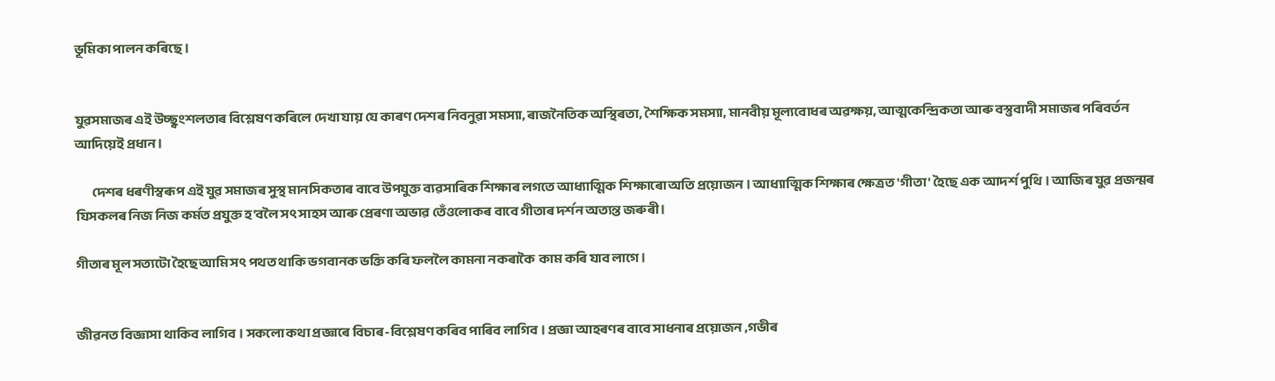ভূমিকা পালন কৰিছে।


যুৱসমাজৰ এই উচ্ছ্বংশলতাৰ বিশ্লেষণ কৰিলে দেখা যায় যে কাৰণ দেশৰ নিবনুৱা সমস্যা, ৰাজনৈতিক অস্থিৰতা, শৈক্ষিক সমস্যা, মানবীয় মূল্যবোধৰ অৱক্ষয়, আত্মকেন্দ্রিকতা আৰু বস্তুবাদী সমাজৰ পৰিবর্তন আদিয়েই প্ৰধান ।

        দেশৰ ধৰণীস্বৰূপ এই যুৱ সমাজৰ সুস্থ মানসিকতাৰ বাবে উপযুক্ত ব্যৱসাৰিক শিক্ষাৰ লগতে আধ্যাত্মিক শিক্ষাৰো অতি প্রয়োজন। আধ্যাত্মিক শিক্ষাৰ ক্ষেত্ৰত 'গীতা' হৈছে এক আদর্শ পুথি। আজিৰ যুৱ প্রজন্মৰ যিসকলৰ নিজ নিজ কর্মত প্রযুক্ত হ'বলৈ সৎ সাহস আৰু প্ৰেৰণা অভাৱ তেঁওলোকৰ বাবে গীতাৰ দর্শন অত্যন্ত জৰুৰী ।

গীতাৰ মূল সত্যটো হৈছে আমি সৎ পথত থাকি ভগবানক ভক্তি কৰি ফললৈ কামনা নকৰাকৈ  কাম কৰি যাব লাগে ।


জীৱনত বিজ্ঞাসা থাকিব লাগিব। সকলো কথা প্রজ্ঞাৰে বিচাৰ-বিশ্লেষণ কৰিব পাৰিব লাগিব। প্রজ্ঞা আহৰণৰ বাবে সাধনাৰ প্রয়োজন ,গভীৰ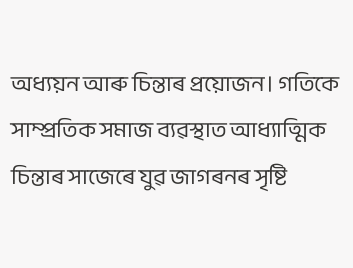অধ্যয়ন আৰু চিন্তাৰ প্রয়োজন। গতিকে সাম্প্রতিক সমাজ ব্যৱস্থাত আধ্যাত্মিক চিন্তাৰ সাজেৰে যুৱ জাগৰনৰ সৃষ্টি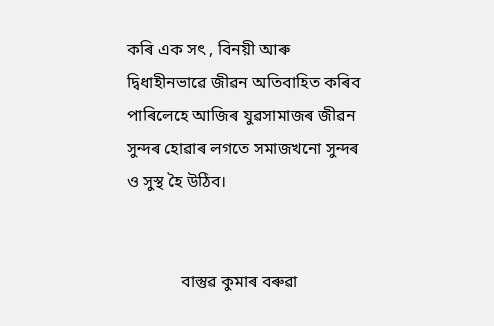কৰি এক সৎ , বিনয়ী আৰু  দ্বিধাহীনভাৱে জীৱন অতিবাহিত কৰিব পাৰিলেহে আজিৰ যুৱসামাজৰ জীৱন সুন্দৰ হোৱাৰ লগতে সমাজখনো সুন্দৰ ও সুস্থ হৈ উঠিব।


             বাস্তুৱ কুমাৰ বৰুৱা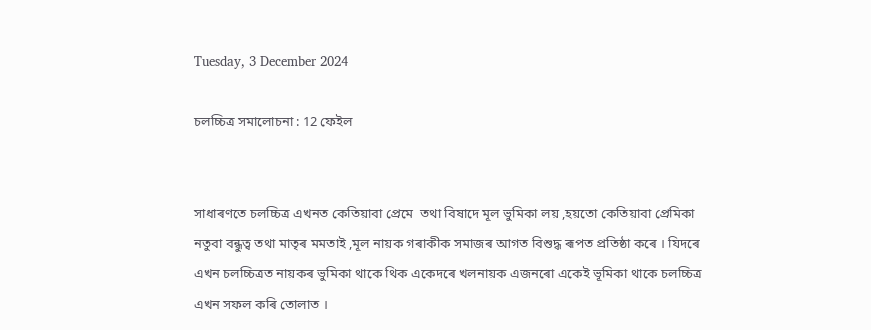Tuesday, 3 December 2024

চলচ্চিত্র সমালোচনা : 12 ফেইল


সাধাৰণতে চলচ্চিত্ৰ এখনত কেতিয়াবা প্ৰেমে  তথা বিষাদে মূল ভুমিকা লয় ,হয়তো কেতিয়াবা প্ৰেমিকা নতুবা বন্ধুত্ব তথা মাতৃৰ মমতাই ,মূল নায়ক গৰাকীক সমাজৰ আগত বিশুদ্ধ ৰূপত প্ৰতিষ্ঠা কৰে । যিদৰে এখন চলচ্চিত্ৰত নায়কৰ ভুমিকা থাকে থিক একেদৰে খলনায়ক এজনৰো একেই ভূমিকা থাকে চলচ্চিত্ৰ এখন সফল কৰি তোলাত ।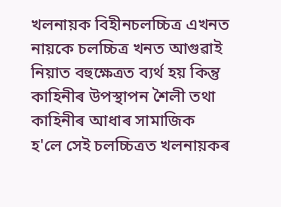খলনায়ক বিহীনচলচ্চিত্ৰ এখনত নায়কে চলচ্চিত্ৰ খনত আগুৱাই নিয়াত বহুক্ষেত্ৰত ব্যৰ্থ হয় কিন্তু কাহিনীৰ উপস্থাপন শৈলী তথা কাহিনীৰ আধাৰ সামাজিক হ'লে সেই চলচ্চিত্ৰত খলনায়কৰ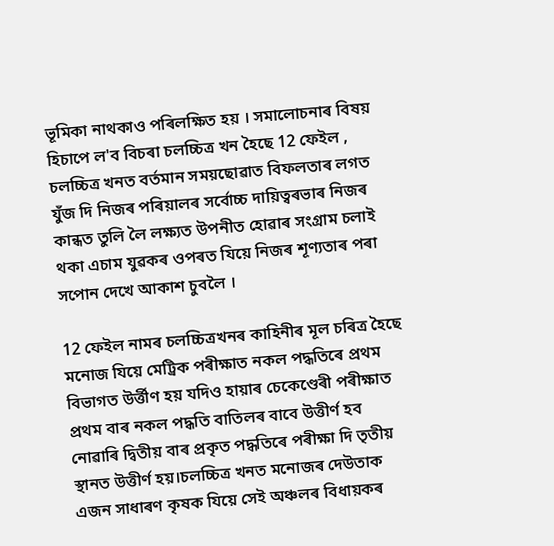ভূমিকা নাথকাও পৰিলক্ষিত হয় । সমালোচনাৰ বিষয় হিচাপে ল'ব বিচৰা চলচ্চিত্ৰ খন হৈছে 12 ফেইল , চলচ্চিত্ৰ খনত বৰ্তমান সময়ছোৱাত বিফলতাৰ লগত যুঁজ দি নিজৰ পৰিয়ালৰ সৰ্বোচ্চ দায়িত্বৰভাৰ নিজৰ কান্ধত তুলি লৈ লক্ষ্যত উপনীত হোৱাৰ সংগ্ৰাম চলাই থকা এচাম যুৱকৰ ওপৰত যিয়ে নিজৰ শূণ্যতাৰ পৰা সপোন দেখে আকাশ চুবলৈ ।

12 ফেইল নামৰ চলচ্চিত্ৰখনৰ কাহিনীৰ মূল চৰিত্ৰ হৈছে মনোজ যিয়ে মেট্ৰিক পৰীক্ষাত নকল পদ্ধতিৰে প্ৰথম বিভাগত উৰ্ত্তীণ হয় যদিও হায়াৰ চেকেণ্ডেৰী পৰীক্ষাত প্ৰথম বাৰ নকল পদ্ধতি বাতিলৰ বাবে উত্তীৰ্ণ হব নোৱাৰি দ্বিতীয় বাৰ প্ৰকৃত পদ্ধতিৰে পৰীক্ষা দি তৃতীয় স্থানত উত্তীৰ্ণ হয়।চলচ্চিত্ৰ খনত মনোজৰ দেউতাক এজন সাধাৰণ কৃষক যিয়ে সেই অঞ্চলৰ বিধায়কৰ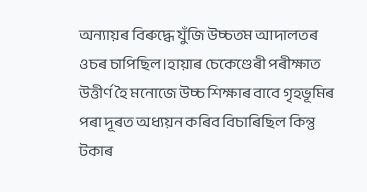অন্যায়ৰ বিৰুদ্ধে যুঁজি উচ্চতম আদালতৰ ওচৰ চাপিছিল।হায়াৰ চেকেণ্ডেৰী পৰীক্ষাত উত্তীৰ্ণ হৈ মনোজে উচ্চ শিক্ষাৰ বাবে গৃহভূমিৰ পৰা দূৰত অধ্যয়ন কৰিব বিচাৰিছিল কিন্তু টকাৰ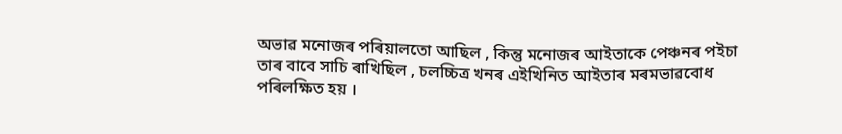অভাৱ মনোজৰ পৰিয়ালতো আছিল , কিন্তু মনোজৰ আইতাকে পেঞ্চনৰ পইচা তাৰ বাবে সাচি ৰাখিছিল , চলচ্চিত্ৰ খনৰ এইখিনিত আইতাৰ মৰমভাৱবোধ পৰিলক্ষিত হয় ।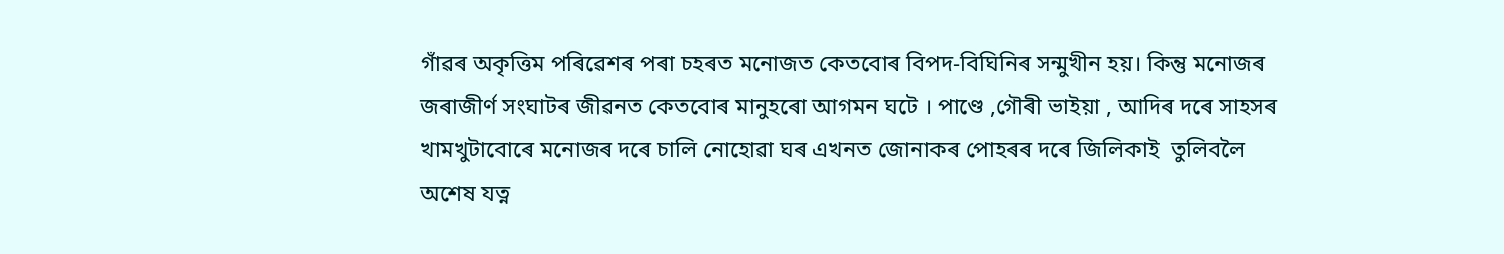গাঁৱৰ অকৃত্তিম পৰিৱেশৰ পৰা চহৰত মনোজত কেতবোৰ বিপদ-বিঘিনিৰ সন্মুখীন হয়। কিন্তু মনোজৰ জৰাজীৰ্ণ সংঘাটৰ জীৱনত কেতবোৰ মানুহৰো আগমন ঘটে । পাণ্ডে ,গৌৰী ভাইয়া , আদিৰ দৰে সাহসৰ খামখুটাবোৰে মনোজৰ দৰে চালি নোহোৱা ঘৰ এখনত জোনাকৰ পোহৰৰ দৰে জিলিকাই  তুলিবলৈ অশেষ যত্ন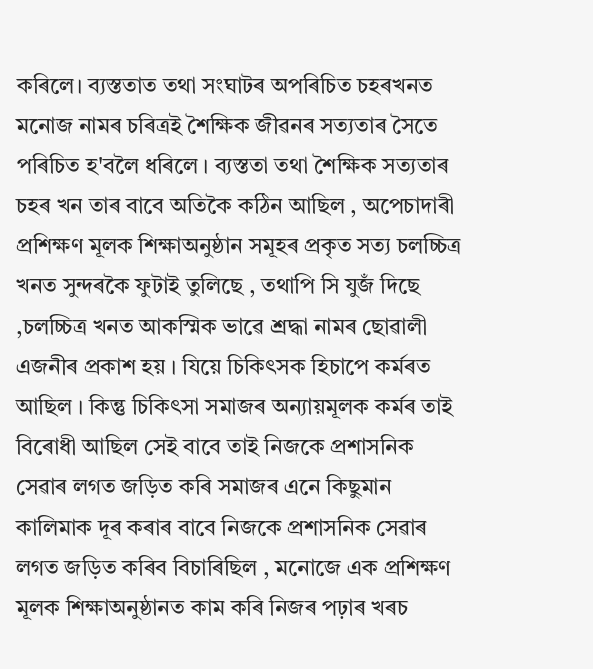কৰিলে। ব্যস্ততাত তথা সংঘাটৰ অপৰিচিত চহৰখনত মনোজ ‌নামৰ চৰিত্ৰই শৈক্ষিক জীৱনৰ সত্যতাৰ সৈতে পৰিচিত হ'বলৈ ধৰিলে । ব্যস্ততা তথা শৈক্ষিক সত্যতাৰ চহৰ খন তাৰ বাবে অতিকৈ কঠিন আছিল , অপেচাদাৰী প্ৰশিক্ষণ মূলক শিক্ষাঅনুষ্ঠান সমূহৰ প্ৰকৃত সত্য চলচ্চিত্ৰ খনত সুন্দৰকৈ ফুটাই তুলিছে , তথাপি সি যুজঁ দিছে ,চলচ্চিত্ৰ খনত আকস্মিক ভাৱে শ্ৰদ্ধা নামৰ ছোৱালী এজনীৰ প্ৰকাশ হয় । যিয়ে চিকিৎসক হিচাপে কৰ্মৰত আছিল । কিন্তু চিকিৎসা সমাজৰ অন্যায়মূলক কৰ্মৰ তাই বিৰোধী আছিল সেই বাবে তাই নিজকে প্ৰশাসনিক সেৱাৰ লগত জড়িত কৰি সমাজৰ এনে কিছুমান কালিমাক দূৰ কৰাৰ বাবে নিজকে প্ৰশাসনিক সেৱাৰ লগত জড়িত কৰিব বিচাৰিছিল , মনোজে এক প্ৰশিক্ষণ মূলক শিক্ষাঅনুষ্ঠানত কাম কৰি নিজৰ পঢ়াৰ খৰচ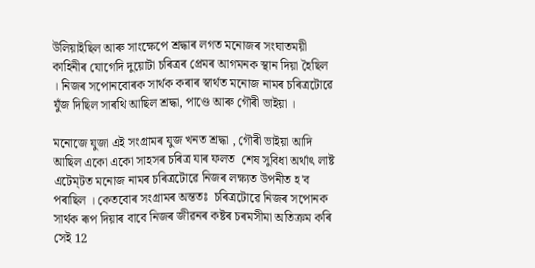উলিয়াইছিল আৰু সাংক্ষেপে শ্ৰদ্ধাৰ লগত মনোজৰ সংঘাতম‌য়ী কাহিনীৰ যোগেদি দুয়োটা চৰিত্ৰৰ প্ৰেমৰ আগমনক স্থান দিয়া হৈছিল । নিজৰ সপোনবোৰক সাৰ্থক কৰাৰ স্বাৰ্থত মনোজ নামৰ চৰিত্ৰটোৱে যুঁজ দিছিল সাৰথি আছিল শ্ৰদ্ধা, পাণ্ডে আৰু গৌৰী ভাইয়া ।

মনোজে যুজা এই সংগ্ৰামৰ যুজ খনত শ্ৰদ্ধা , গৌৰী ভাইয়া আদি আছিল একো একো সাহসৰ চৰিত্ৰ যাৰ ফলত  শেষ সুবিধা অৰ্থাৎ লাষ্ট এটেম্টত মনোজ নামৰ চৰিত্ৰটোৱে নিজৰ লক্ষ্যত উপনীত হ'ব পৰাছিল । কেতবোৰ সংগ্ৰামৰ অন্ততঃ  চৰিত্ৰটোৱে নিজৰ সপোনক সাৰ্থক ৰূপ দিয়াৰ বাবে নিজৰ জীৱনৰ কষ্টৰ চৰমসীমা অতিক্ৰম কৰি সেই 12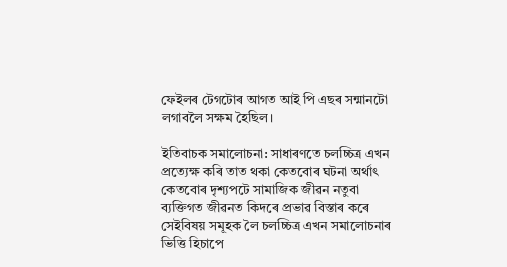ফেইলৰ টেগটোৰ আগত আই পি এছৰ সন্মানটো লগাবলৈ সক্ষম হৈছিল।

ইতিবাচক সমালোচনা: সাধাৰণতে চলচ্চিত্ৰ এখন প্ৰত্যেক্ষ কৰি ‌তাত থকা কেতবোৰ ঘটনা অৰ্থাৎ কেতবোৰ দৃশ্যপটে সামাজিক জীৱন নতুবা ব্যক্তিগত জীৱনত কিদৰে প্ৰভাৱ বিস্তাৰ কৰে সেইবিষয় সমূহক লৈ চলচ্চিত্ৰ এখন সমালোচনাৰ ভিত্তি হিচাপে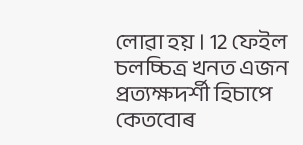লোৱা হয় । 12 ফেইল  চলচ্চিত্ৰ খনত এজন প্ৰত্যক্ষদৰ্শী হিচাপে কেতবোৰ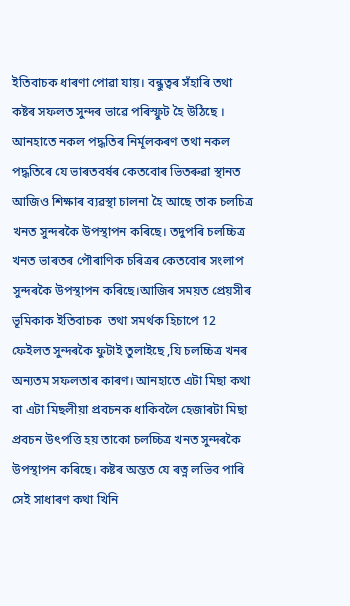ইতিবাচক ধাৰণা পোৱা যায়। বন্ধুত্বৰ সঁহাৰি তথা কষ্টৰ সফলত সুন্দৰ ভাৱে পৰিস্ফুট হৈ উঠিছে । আনহাতে নকল পদ্ধতিৰ নিৰ্মূলকৰণ তথা নকল পদ্ধতিৰে যে ভাৰতবৰ্ষৰ কেতবোৰ ভিতৰুৱা স্থানত আজিও শিক্ষাৰ ব্যৱস্থা চালনা হৈ আছে তাক চলচিত্ৰ খনত সুন্দৰকৈ উপস্থাপন কৰিছে। তদুপৰি চলচ্চিত্ৰ খনত ভাৰতৰ পৌৰাণিক চৰিত্ৰৰ কেতবোৰ সংলাপ সুন্দৰকৈ উপস্থাপন কৰিছে।আজিৰ সময়ত প্ৰেয়সীৰ ভূমিকাক ইতিবাচক  তথা সমৰ্থক হিচাপে 12 ফেইলত সুন্দৰকৈ ফুটাই তুলাইছে ,যি চলচ্চিত্ৰ খনৰ অন্যতম সফলতাৰ কাৰণ। আনহাতে এটা মিছা কথা বা এটা মিছলীয়া প্ৰবচনক ধাকিবলৈ হেজাৰটা মিছা প্ৰবচন উৎপত্তি হয় তাকো চলচ্চিত্ৰ খনত সুন্দৰকৈ উপস্থাপন কৰিছে। কষ্টৰ অন্তত যে ৰত্ন লভিব পাৰি সেই সাধাৰণ কথা খিনি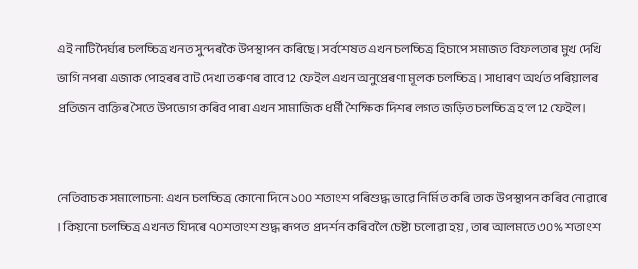এই নাটিদৈৰ্ঘ্যৰ চলচ্চিত্ৰ খনত সুন্দৰকৈ উপস্থাপন কৰিছে। সৰ্বশেষত এখন চলচ্চিত্ৰ হিচাপে সমাজত বিফলতাৰ মুখ দেখি ভাগি নপৰা এজাক পোহৰৰ বাট দেখা তৰুণৰ বাবে 12 ফেইল এখন অনুপ্ৰেৰণা মূলক চলচ্চিত্ৰ। সাধাৰণ অৰ্থত পৰিয়ালৰ প্ৰতিজন ব্যক্তিৰ সৈতে উপভোগ কৰিব পাৰা এখন সামাজিক ধৰ্মী শৈক্ষিক দিশৰ লগত জড়িত চলচ্চিত্ৰ হ'ল 12 ফেইল।


নেতিবাচক সমালোচনা: এখন চলচ্চিত্ৰ কোনো দিনে ১০০ শতাংশ পৰিশুদ্ধ ভাৱে নিৰ্মিত কৰি তাক উপস্থাপন কৰিব নোৱাৰে । কিয়নো চলচ্চিত্ৰ এখনত যিদৰে ৭০শতাংশ শুদ্ধ ৰূপত  প্ৰদৰ্শন কৰিবলৈ চেষ্টা চলোৱা হয় , তাৰ আলমতে ৩০% শতাংশ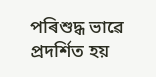পৰিশুদ্ধ ভাৱে প্ৰদৰ্শিত হয়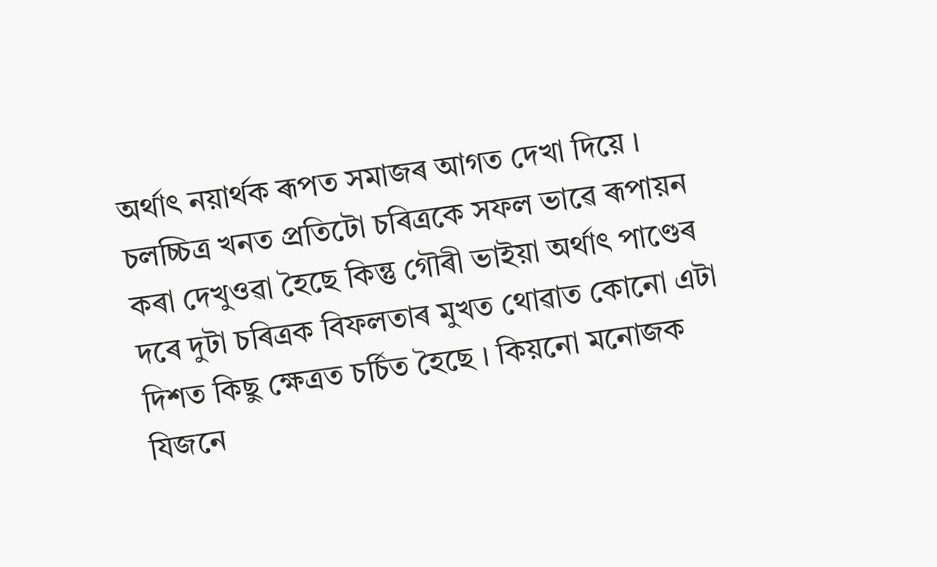অৰ্থাৎ নয়াৰ্থক ৰূপত সমাজৰ আগত দেখা দিয়ে । চলচ্চিত্ৰ খনত প্ৰতিটো চৰিত্ৰকে সফল ভাৱে ৰূপায়ন কৰা দেখুওৱা হৈছে কিন্তু গৌৰী ভাইয়া অৰ্থাৎ পাণ্ডেৰ দৰে দুটা চৰিত্ৰক বিফলতাৰ মুখত থোৱাত কোনো এটা দিশত কিছু ক্ষেত্ৰত চৰ্চিত হৈছে । কিয়নো মনোজক যিজনে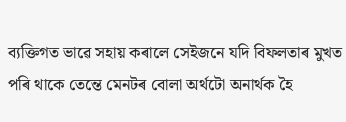ব্যক্তিগত ভাৱে সহায় কৰালে সেইজনে যদি বিফলতাৰ মুখত পৰি থাকে তেন্তে মেনটৰ বোলা অৰ্থটো অনাৰ্থক হৈ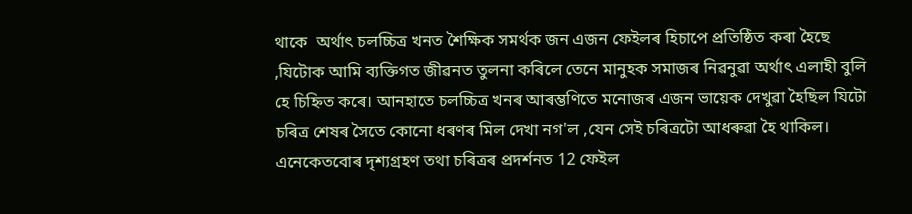থাকে  অৰ্থাৎ চলচ্চিত্ৰ খনত শৈক্ষিক সমৰ্থক জন এজন ফেইলৰ হিচাপে প্ৰতিষ্ঠিত কৰা হৈছে ,যিটোক আমি ব্যক্তিগত জীৱনত তুলনা কৰিলে তেনে মানুহক সমাজৰ নিৱনুৱা অৰ্থাৎ এলাহী বুলি হে চিহ্নিত কৰে। আনহাতে চলচ্চিত্ৰ খনৰ আৰম্ভণিতে মনোজৰ এজন ভায়েক দেখুৱা হৈছিল যিটো চৰিত্ৰ শেষৰ সৈতে কোনো ধৰণৰ মিল দেখা নগ'ল ,যেন সেই চৰিত্ৰটো আধৰুৱা হৈ থাকিল। এনেকেতবোৰ দৃশ্যগ্ৰহণ তথা চৰিত্ৰৰ প্ৰদৰ্শনত 12 ফেইল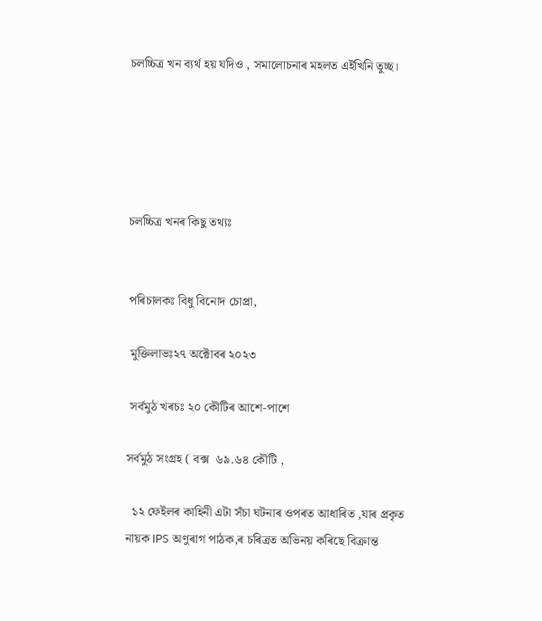চলচ্চিত্ৰ খন ব্যৰ্থ হয় যদিও , সমালোচনাৰ মহলত এইখিনি তুচ্ছ।





চলচ্চিত্ৰ খনৰ কিছু তথ্যঃ


পৰিচালকঃ বিধু বিনোদ চোপ্ৰা,

 মুক্তিলাভঃ২৭ অক্টোবৰ ২০২৩

 সৰ্বমুঠ খৰচঃ ২০ কৌটিৰ আশে-পাশে

সৰ্বমুঠ সংগ্ৰহ ( বক্স  ৬৯.৬৪ কৌটি ,

  ১২ ফেইলৰ কাহিনী এটা সঁচা ঘটনাৰ ওপৰত আধাৰিত ,যাৰ প্ৰকৃত নায়ক IPS অণুৰাগ পাঠক,ৰ চৰিত্ৰত অভিনয় কৰিছে বিক্ৰান্ত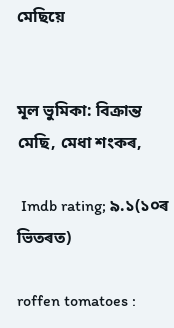মেছিয়ে


মূল ভুমিকা: বিক্ৰান্ত মেছি, মেধা শংকৰ,

 Imdb rating; ৯.১(১০ৰ ভিতৰত)

roffen tomatoes :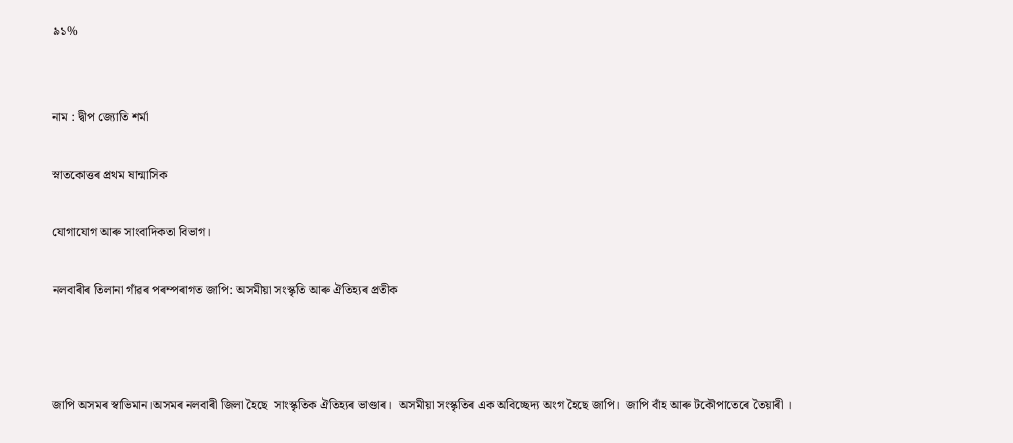৯১%


নাম : দ্বীপ জ্যোতি শৰ্মা

স্নাতকোত্তৰ প্রথম ষান্মাসিক

যোগাযোগ আৰু সাংবাদিকতা বিভাগ।

নলবাৰীৰ তিলানা গাঁৱৰ পৰম্পৰাগত জাপি: অসমীয়া সংস্কৃতি আৰু ঐতিহ্যৰ প্ৰতীক



জাপি অসমৰ স্বাভিমান।অসমৰ নলবাৰী জিলা হৈছে  সাংস্কৃতিক ঐতিহ্যৰ ভাণ্ডাৰ।  অসমীয়া সংস্কৃতিৰ এক অবিচ্ছেদ্য অংগ হৈছে জাপি।  জাপি বাঁহ আৰু টকৌপাতেৰে তৈয়াৰী ।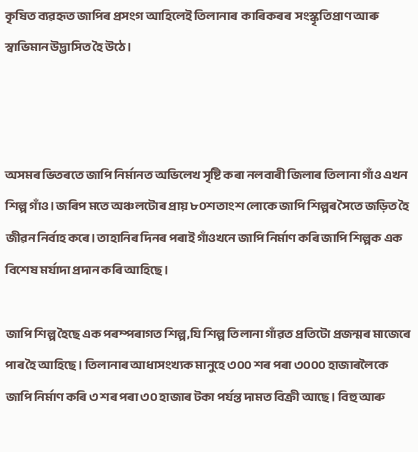কৃষিত ব্যৱহৃত জাপিৰ প্ৰসংগ আহিলেই তিলানাৰ  কাৰিকৰৰ  সংস্কৃতিপ্ৰাণ আৰু স্বাভিমান উদ্ভাসিত হৈ উঠে।



অসমৰ ভিতৰতে জাপি নিৰ্মানত অভিলেখ সৃষ্টি কৰা নলবাৰী জিলাৰ তিলানা গাঁও এখন শিল্প গাঁও। জৰিপ মতে অঞ্চলটোৰ প্ৰায় ৮০শতাংশ লোকে জাপি শিল্পৰ সৈতে জড়িত হৈ জীৱন নিৰ্বাহ কৰে। তাহানিৰ দিনৰ পৰাই গাঁওখনে জাপি নিৰ্মাণ কৰি জাপি শিল্পক এক বিশেষ মৰ্যাদা প্ৰদান কৰি আহিছে।

জাপি শিল্প হৈছে এক পৰম্পৰাগত শিল্প,যি শিল্প তিলানা গাঁৱত প্ৰতিটো প্ৰজন্মৰ মাজেৰে পাৰ হৈ আহিছে। তিলানাৰ আধাসংখ্যক মানুহে ৩০০ শৰ পৰা ৩০০০ হাজাৰলৈকে জাপি নিৰ্মাণ কৰি ৩ শৰ পৰা ৩০ হাজাৰ টকা পৰ্যন্ত দামত বিক্ৰী আছে। বিহু আৰু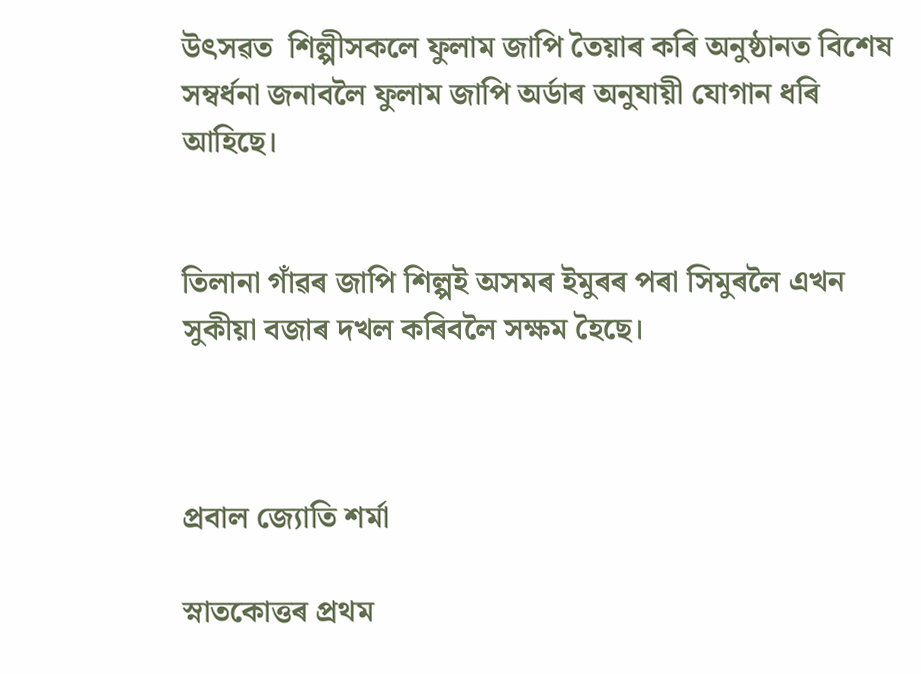উৎসৱত  শিল্পীসকলে ফুলাম জাপি তৈয়াৰ কৰি অনুষ্ঠানত বিশেষ সম্বৰ্ধনা জনাবলৈ ফুলাম জাপি অৰ্ডাৰ অনুযায়ী যোগান ধৰি আহিছে।


তিলানা গাঁৱৰ জাপি শিল্পই অসমৰ ইমুৰৰ পৰা সিমুৰলৈ এখন সুকীয়া বজাৰ দখল কৰিবলৈ সক্ষম হৈছে।



প্ৰবাল জ্যোতি শৰ্মা

স্নাতকোত্তৰ প্ৰথম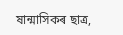ষান্মাসিকৰ ছাত্ৰ,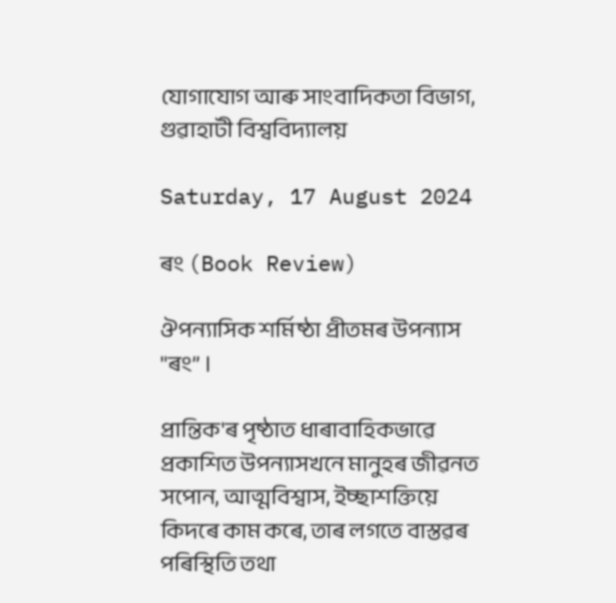যোগাযোগ আৰু সাংবাদিকতা বিভাগ, গুৱাহাটী বিশ্ববিদ্যালয়

Saturday, 17 August 2024

ৰং (Book Review)

ঔপন্যাসিক শৰ্মিষ্ঠা প্ৰীতমৰ উপন্যাস "ৰং” ।

প্রান্তিক'ৰ পৃষ্ঠাত ধাৰাবাহিকভাৱে প্ৰকাশিত উপন্যাসখনে মানুহৰ জীৱনত সপোন, আত্মবিশ্বাস, ইচ্ছাশক্তিয়ে কিদৰে কাম কৰে, তাৰ লগতে বাস্তৱৰ পৰিস্থিতি তথা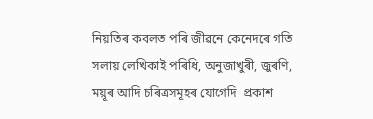নিয়তিৰ কবলত পৰি জীৱনে কেনেদৰে গতি সলায় লেখিকাই পৰিধি, অনুজাখুৰী, জুৰণি, ময়ূৰ আদি চৰিত্ৰসমূহৰ যোগেদি  প্ৰকাশ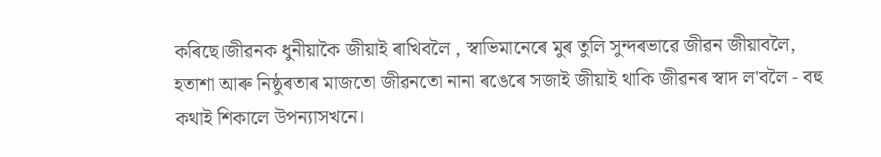কৰিছে।জীৱনক ধুনীয়াকৈ জীয়াই ৰাখিবলৈ , স্বাভিমানেৰে মুৰ তুলি সুন্দৰভাৱে জীৱন জীয়াবলৈ,  হতাশা আৰু নিষ্ঠুৰতাৰ মাজতো জীৱনতো নানা ৰঙেৰে সজাই জীয়াই থাকি জীৱনৰ স্বাদ ল'বলৈ - বহু কথাই শিকালে উপন্যাসখনে।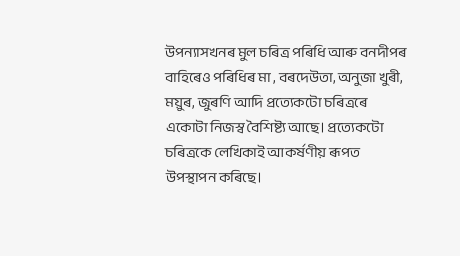উপন্যাসখনৰ মুল চৰিত্ৰ পৰিধি আৰু বনদীপৰ বাহিৰেও পৰিধিৰ মা , বৰদেউতা, অনুজা খুৰী, ময়ুৰ, জুৰণি আদি প্ৰত্যেকটো চৰিত্ৰৰে একোটা নিজস্ব বৈশিষ্ট্য আছে। প্ৰত্যেকটো চৰিত্ৰকে লেখিকাই আকৰ্ষণীয় ৰূপত উপস্থাপন কৰিছে।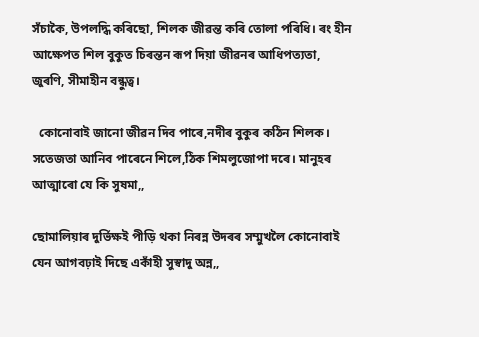সঁচাকৈ, উপলদ্ধি কৰিছো, শিলক জীৱন্ত কৰি তোলা পৰিধি। ৰং হীন আক্ষেপত শিল বুকুত চিৰন্তন ৰূপ দিয়া জীৱনৰ আধিপত্যতা, জুৰণি, সীমাহীন বন্ধুত্ব।

  কোনোবাই জানো জীৱন দিব পাৰে,নদীৰ বুকুৰ কঠিন শিলক। সতেজতা আনিব পাৰেনে শিলে,ঠিক শিমলুজোপা দৰে। মানুহৰ আত্মাৰো যে কি সুষমা,,

ছোমালিয়াৰ দুৰ্ভিক্ষই পীড়ি থকা নিৰন্ন উদৰৰ সম্মুখলৈ কোনোবাই যেন আগবঢ়াই দিছে একাঁহী সুস্বাদু অন্ন,,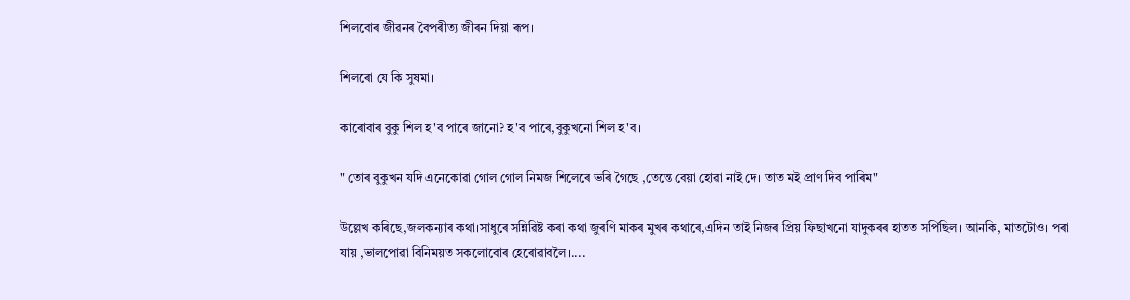শিলবোৰ জীৱনৰ বৈপৰীত্য জীৰন দিয়া ৰূপ।

শিলৰো যে কি সুষমা।

কাৰোবাৰ বুকু শিল হ'ব পাৰে জানো? হ'ব পাৰে,বুকুখনো শিল হ'ব।

" তোৰ বুকুখন যদি এনেকোৱা গোল গোল নিমজ শিলেৰে ভৰি গৈছে ,তেন্তে বেয়া হোৱা নাই দে। তাত মই প্ৰাণ দিব পাৰিম"

উল্লেখ কৰিছে,জলকন্যাৰ কথা।সাধুৰে সন্নিৱিষ্ট কৰা কথা জুৰণি মাকৰ মুখৰ কথাৰে,এদিন তাই নিজৰ প্ৰিয় ফিছাখনো যাদুকৰৰ হাতত সৰ্পিছিল। আনকি, মাতটোও। পৰা যায় ,ভালপোৱা বিনিময়ত সকলোবোৰ হেৰোৱাবলৈ।....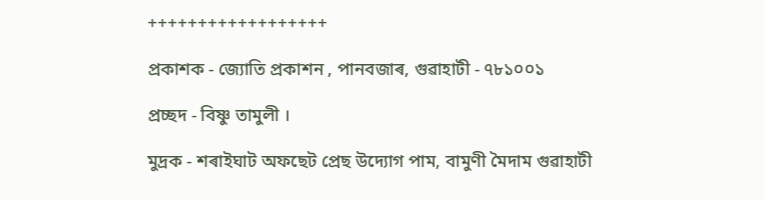++++++++++++++++++

প্ৰকাশক - জ্যোতি প্ৰকাশন , পানবজাৰ, গুৱাহাটী - ৭৮১০০১

প্ৰচ্ছদ - বিষ্ণু তামুলী ।

মুদ্ৰক - শৰাইঘাট অফছেট প্ৰেছ উদ্যোগ পাম, বামুণী মৈদাম গুৱাহাটী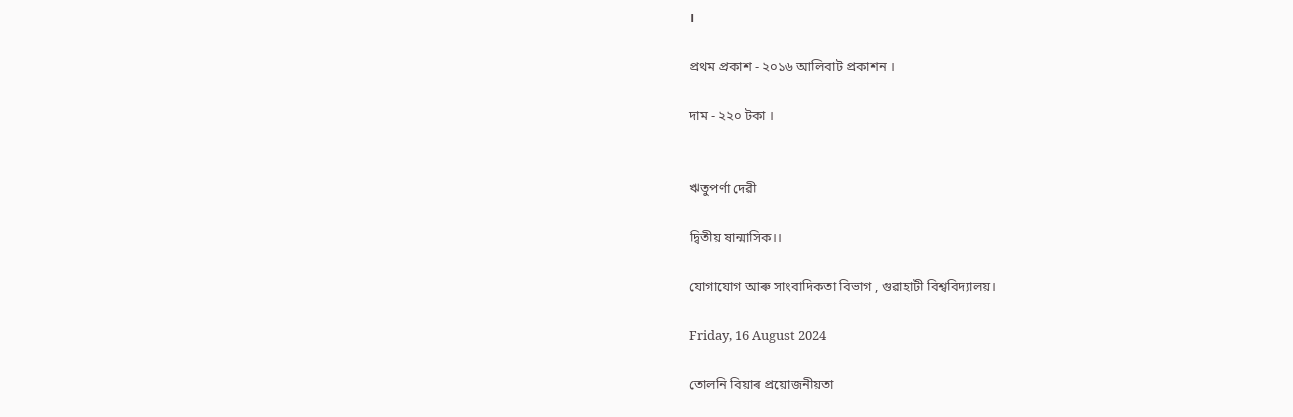।

প্ৰথম প্ৰকাশ - ২০১৬ আলিবাট প্ৰকাশন ।

দাম - ২২০ টকা ।


ঋতুপৰ্ণা দেৱী

দ্বিতীয় ষান্মাসিক।।

যোগাযোগ আৰু সাংবাদিকতা বিভাগ , গুৱাহাটী বিশ্ববিদ্যালয়।

Friday, 16 August 2024

তোলনি বিয়াৰ প্ৰয়োজনীয়তা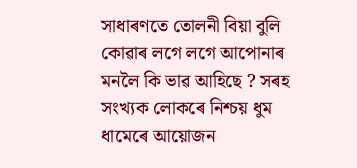সাধাৰণতে তোলনী বিয়া বুলি কোৱাৰ লগে লগে আপোনাৰ মনলৈ কি ভাৱ আহিছে ? সৰহ সংখ্যক লোকৰে নিশ্চয় ধুম ধামেৰে আয়োজন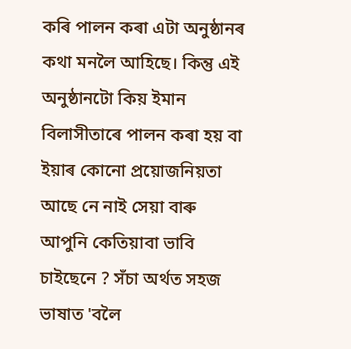কৰি পালন কৰা এটা অনুষ্ঠানৰ কথা মনলৈ আহিছে। কিন্তু এই অনুষ্ঠানটো কিয় ইমান বিলাসীতাৰে পালন কৰা হয় বা ইয়াৰ কোনো প্ৰয়োজনিয়তা আছে নে নাই সেয়া বাৰু আপুনি কেতিয়াবা ভাবি চাইছেনে ? সঁচা অৰ্থত সহজ ভাষাত 'বলৈ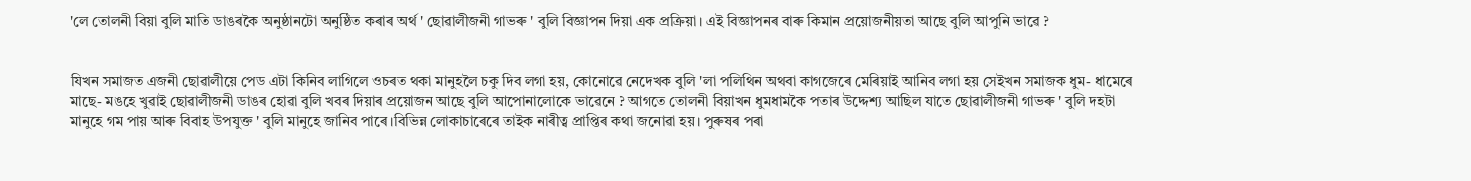'লে তোলনী বিয়া বুলি মাতি ডাঙৰকৈ অনুষ্ঠানটো অনুষ্ঠিত কৰাৰ অৰ্থ ' ছোৱালীজনী গাভৰু ' বুলি বিজ্ঞাপন দিয়া এক প্ৰক্ৰিয়া। এই বিজ্ঞাপনৰ বাৰু কিমান প্ৰয়োজনীয়তা আছে বুলি আপুনি ভাৱে ?


যিখন সমাজত এজনী ছোৱালীয়ে পেড এটা কিনিব লাগিলে ওচৰত থকা মানুহলৈ চকু দিব লগা হয়, কোনোৱে নেদেখক বুলি 'লা পলিথিন অথবা কাগজেৰে মেৰিয়াই আনিব লগা হয় সেইখন সমাজক ধুম- ধামেৰে মাছে- মঙহে খুৱাই ছোৱালীজনী ডাঙৰ হোৱা বুলি খবৰ দিয়াৰ প্ৰয়োজন আছে বুলি আপোনালোকে ভাৱেনে ? আগতে তোলনী বিয়াখন ধুমধামকৈ পতাৰ উদ্দেশ্য আছিল যাতে ছোৱালীজনী গাভৰু ' বুলি দহটা মানুহে গম পায় আৰু বিবাহ উপযুক্ত ' বুলি মানুহে জানিব পাৰে।বিভিন্ন লোকাচাৰেৰে তাইক নাৰীত্ব প্ৰাপ্তিৰ কথা জনোৱা হয়। পুৰুষৰ পৰা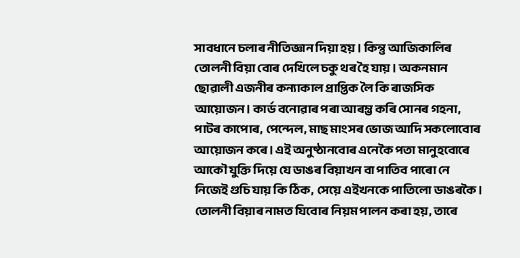সাবধানে চলাৰ নীতিজ্ঞান দিয়া হয়। কিন্তু আজিকালিৰ তোলনী বিয়া বোৰ দেখিলে চকু থৰ হৈ যায়। অকনমান ছোৱালী এজনীৰ কন্যাকাল প্রাপ্তিক লৈ কি ৰাজসিক আয়োজন। কার্ড বনোৱাৰ পৰা আৰম্ভ কৰি সোনৰ গহনা, পাটৰ কাপোৰ, পেন্দেল, মাছ মাংসৰ ভোজ আদি সকলোবোৰ আয়োজন কৰে। এই অনুষ্ঠানবোৰ এনেকৈ পতা মানুহবোৰে আকৌ যুক্তি দিয়ে যে ডাঙৰ বিয়াখন বা পাতিব পাৰো নে নিজেই গুচি যায় কি ঠিক, সেয়ে এইখনকে পাতিলো ডাঙৰকৈ। তোলনী বিয়াৰ নামত যিবোৰ নিয়ম পালন কৰা হয়, তাৰে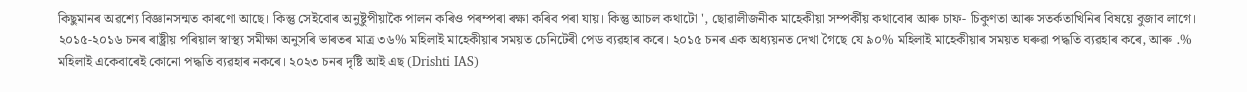কিছুমানৰ অৱশ্যে বিজ্ঞানসন্মত কাৰণো আছে। কিন্তু সেইবোৰ অনুষ্টুপীয়াকৈ পালন কৰিও পৰম্পৰা ৰক্ষা কৰিব পৰা যায়। কিন্তু আচল কথাটো ', ছোৱালীজনীক মাহেকীয়া সম্পৰ্কীয় কথাবোৰ আৰু চাফ- চিকুণতা আৰু সতৰ্কতাখিনিৰ বিষয়ে বুজাব লাগে। ২০১৫-২০১৬ চনৰ ৰাষ্ট্ৰীয় পৰিয়াল স্বাস্থ্য সমীক্ষা অনুসৰি ভাৰতৰ মাত্ৰ ৩৬% মহিলাই মাহেকীয়াৰ সময়ত চেনিটেৰী পেড ব্যৱহাৰ কৰে। ২০১৫ চনৰ এক অধ্যয়নত দেখা গৈছে যে ৯০% মহিলাই মাহেকীয়াৰ সময়ত ঘৰুৱা পদ্ধতি ব্যৱহাৰ কৰে, আৰু .% মহিলাই একেবাৰেই কোনো পদ্ধতি ব্যৱহাৰ নকৰে। ২০২৩ চনৰ দৃষ্টি আই এছ (Drishti IAS)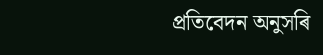প্ৰতিবেদন অনুসৰি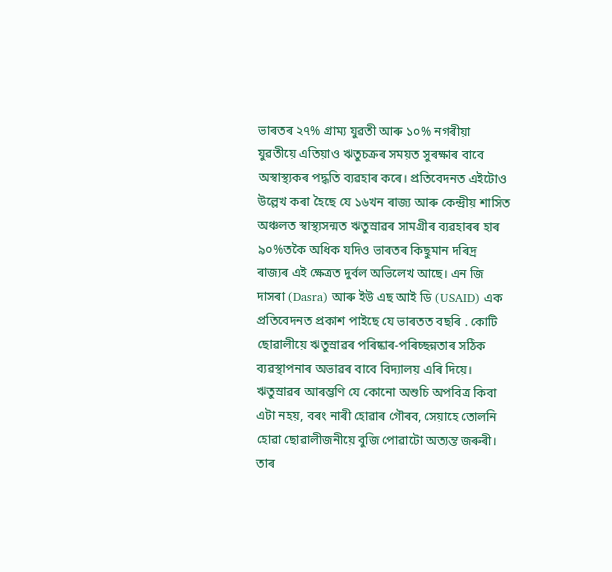ভাৰতৰ ২৭% গ্ৰাম্য যুৱতী আৰু ১০% নগৰীয়া যুৱতীয়ে এতিয়াও ঋতুচক্ৰৰ সময়ত সুৰক্ষাৰ বাবে অস্বাস্থ্যকৰ পদ্ধতি ব্যৱহাৰ কৰে। প্ৰতিবেদনত এইটোও উল্লেখ কৰা হৈছে যে ১৬খন ৰাজ্য আৰু কেন্দ্ৰীয় শাসিত অঞ্চলত স্বাস্থ্যসন্মত ঋতুস্ৰাৱৰ সামগ্ৰীৰ ব্যৱহাৰৰ হাৰ ৯০%তকৈ অধিক যদিও ভাৰতৰ কিছুমান দৰিদ্ৰ ৰাজ্যৰ এই ক্ষেত্ৰত দুৰ্বল অভিলেখ আছে। এন জি দাসৰা (Dasra) আৰু ইউ এছ আই ডি (USAID) এক প্ৰতিবেদনত প্ৰকাশ পাইছে যে ভাৰতত বছৰি . কোটি ছোৱালীয়ে ঋতুস্ৰাৱৰ পৰিষ্কাৰ-পৰিচ্ছন্নতাৰ সঠিক ব্যৱস্থাপনাৰ অভাৱৰ বাবে বিদ্যালয় এৰি দিয়ে। ঋতুস্ৰাৱৰ আৰম্ভণি যে কোনো অশুচি অপবিত্র কিবা এটা নহয়, বৰং নাৰী হোৱাৰ গৌৰব, সেয়াহে তোলনি হোৱা ছোৱালীজনীয়ে বুজি পোৱাটো অত্যন্ত জৰুৰী। তাৰ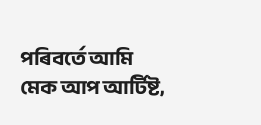পৰিবৰ্তে আমি মেক আপ আর্টিষ্ট,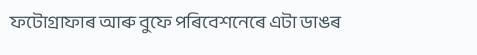ফটোগ্ৰাফাৰ আৰু বুফে পৰিবেশনেৰে এটা ডাঙৰ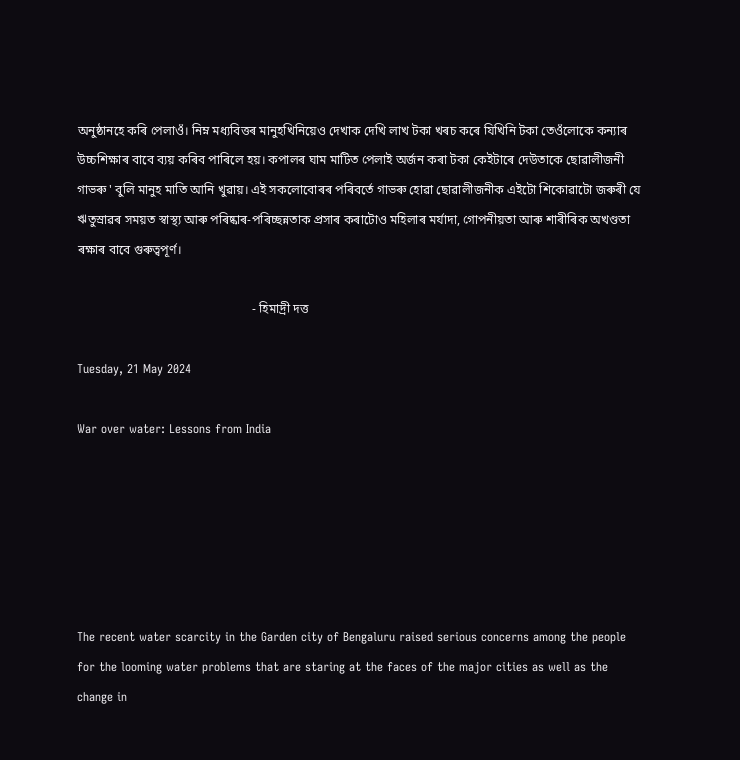অনুষ্ঠানহে কৰি পেলাওঁ। নিম্ন মধ্যবিত্তৰ মানুহখিনিয়েও দেখাক দেখি লাখ টকা খৰচ কৰে যিখিনি টকা তেওঁলোকে কন্যাৰ উচ্চশিক্ষাৰ বাবে ব্যয় কৰিব পাৰিলে হয়। কপালৰ ঘাম মাটিত পেলাই অৰ্জন কৰা টকা কেইটাৰে দেউতাকে ছোৱালীজনী গাভৰু ' বুলি মানুহ মাতি আনি খুৱায়। এই সকলোবোৰৰ পৰিবৰ্তে গাভৰু হোৱা ছোৱালীজনীক এইটো শিকোৱাটো জৰুৰী যে ঋতুস্ৰাৱৰ সময়ত স্বাস্থ্য আৰু পৰিষ্কাৰ-পৰিচ্ছন্নতাক প্ৰসাৰ কৰাটোও মহিলাৰ মৰ্যাদা, গোপনীয়তা আৰু শাৰীৰিক অখণ্ডতা ৰক্ষাৰ বাবে গুৰুত্বপূৰ্ণ।

                                                        - হিমাদ্ৰী দত্ত

Tuesday, 21 May 2024

War over water: Lessons from India






The recent water scarcity in the Garden city of Bengaluru raised serious concerns among the people for the looming water problems that are staring at the faces of the major cities as well as the change in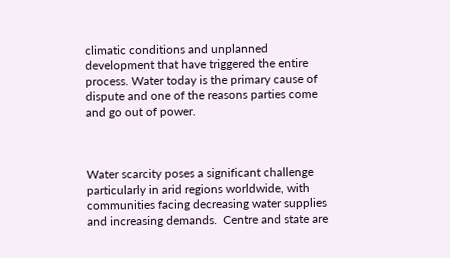climatic conditions and unplanned development that have triggered the entire process. Water today is the primary cause of dispute and one of the reasons parties come and go out of power.



Water scarcity poses a significant challenge particularly in arid regions worldwide, with communities facing decreasing water supplies and increasing demands.  Centre and state are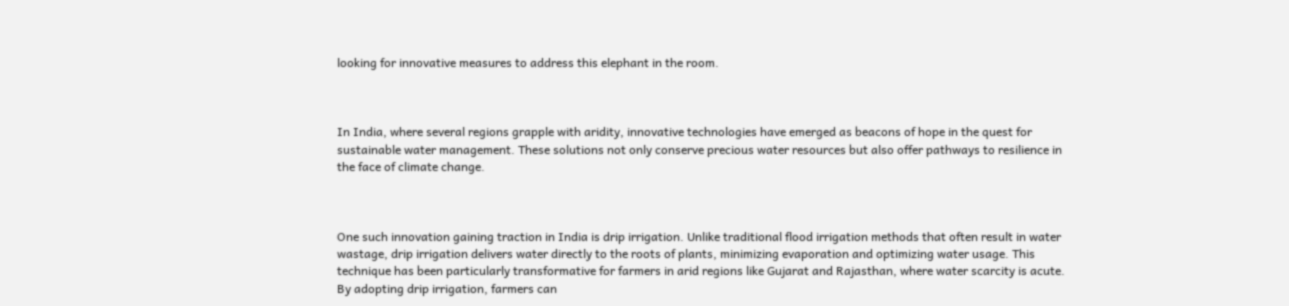looking for innovative measures to address this elephant in the room.



In India, where several regions grapple with aridity, innovative technologies have emerged as beacons of hope in the quest for sustainable water management. These solutions not only conserve precious water resources but also offer pathways to resilience in the face of climate change.



One such innovation gaining traction in India is drip irrigation. Unlike traditional flood irrigation methods that often result in water wastage, drip irrigation delivers water directly to the roots of plants, minimizing evaporation and optimizing water usage. This technique has been particularly transformative for farmers in arid regions like Gujarat and Rajasthan, where water scarcity is acute. By adopting drip irrigation, farmers can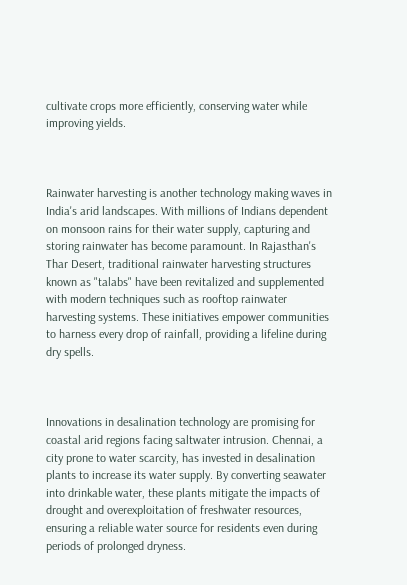cultivate crops more efficiently, conserving water while improving yields.



Rainwater harvesting is another technology making waves in India's arid landscapes. With millions of Indians dependent on monsoon rains for their water supply, capturing and storing rainwater has become paramount. In Rajasthan's Thar Desert, traditional rainwater harvesting structures known as "talabs" have been revitalized and supplemented with modern techniques such as rooftop rainwater harvesting systems. These initiatives empower communities to harness every drop of rainfall, providing a lifeline during dry spells.



Innovations in desalination technology are promising for coastal arid regions facing saltwater intrusion. Chennai, a city prone to water scarcity, has invested in desalination plants to increase its water supply. By converting seawater into drinkable water, these plants mitigate the impacts of drought and overexploitation of freshwater resources, ensuring a reliable water source for residents even during periods of prolonged dryness.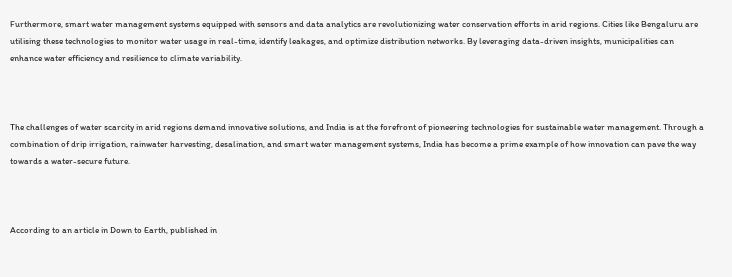Furthermore, smart water management systems equipped with sensors and data analytics are revolutionizing water conservation efforts in arid regions. Cities like Bengaluru are utilising these technologies to monitor water usage in real-time, identify leakages, and optimize distribution networks. By leveraging data-driven insights, municipalities can enhance water efficiency and resilience to climate variability.



The challenges of water scarcity in arid regions demand innovative solutions, and India is at the forefront of pioneering technologies for sustainable water management. Through a combination of drip irrigation, rainwater harvesting, desalination, and smart water management systems, India has become a prime example of how innovation can pave the way towards a water-secure future.



According to an article in Down to Earth, published in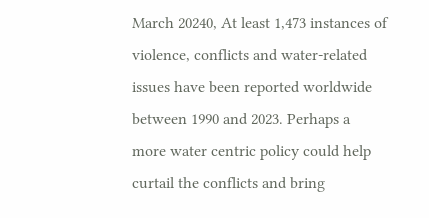March 20240, At least 1,473 instances of violence, conflicts and water-related issues have been reported worldwide between 1990 and 2023. Perhaps a more water centric policy could help curtail the conflicts and bring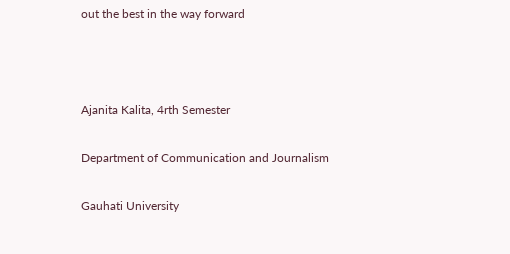out the best in the way forward



Ajanita Kalita, 4rth Semester

Department of Communication and Journalism

Gauhati University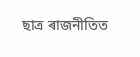ছাত্ৰ ৰাজনীতিত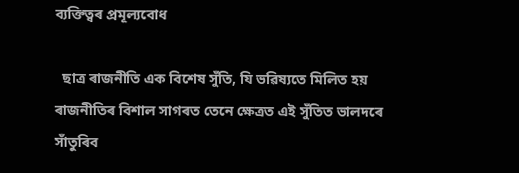ব্যক্তিত্বৰ প্ৰমূল্যবোধ

  ছাত্ৰ ৰাজনীতি এক বিশেষ সুঁতি, যি ভৱিষ্যতে মিলিত হয় ৰাজনীতিৰ বিশাল সাগৰত তেনে ক্ষেত্ৰত এই সুঁতিত ভালদৰে সাঁতুৰিব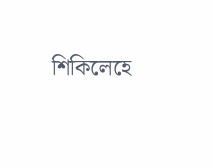শিকিলেহে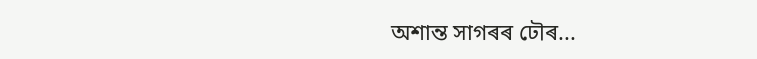অশান্ত সাগৰৰ ঢৌৰ...